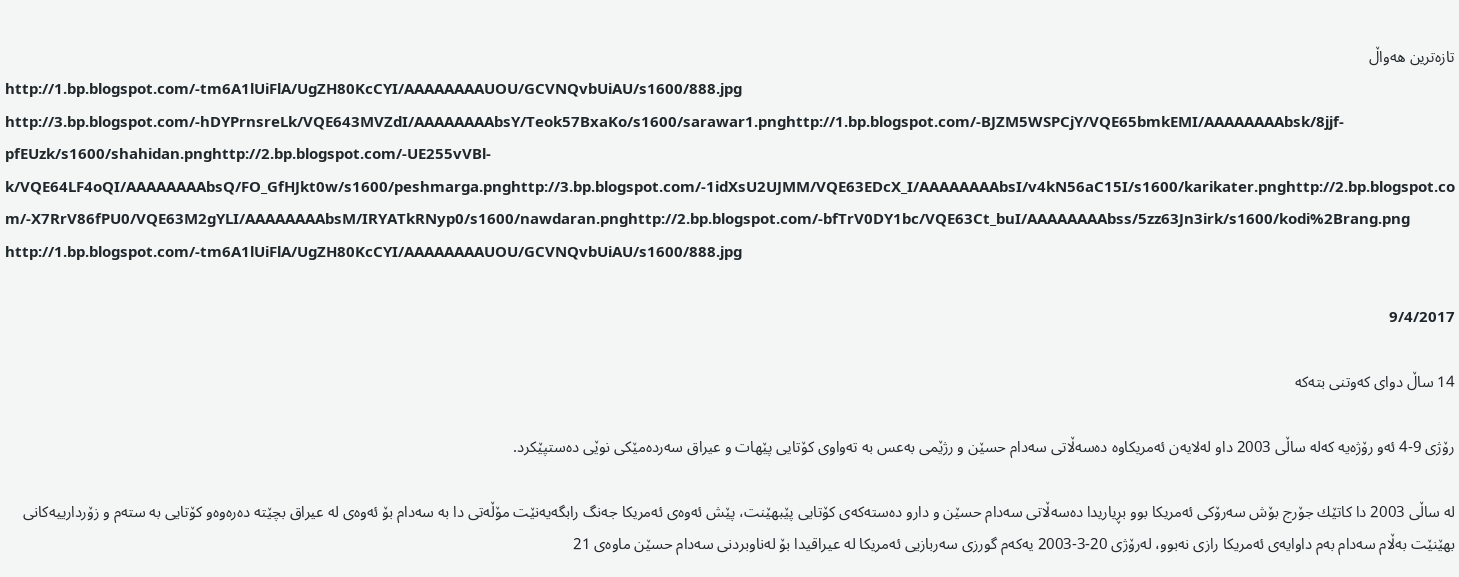تازەترین هەواڵ
http://1.bp.blogspot.com/-tm6A1lUiFlA/UgZH80KcCYI/AAAAAAAAUOU/GCVNQvbUiAU/s1600/888.jpg
http://3.bp.blogspot.com/-hDYPrnsreLk/VQE643MVZdI/AAAAAAAAbsY/Teok57BxaKo/s1600/sarawar1.pnghttp://1.bp.blogspot.com/-BJZM5WSPCjY/VQE65bmkEMI/AAAAAAAAbsk/8jjf-pfEUzk/s1600/shahidan.pnghttp://2.bp.blogspot.com/-UE255vVBl-k/VQE64LF4oQI/AAAAAAAAbsQ/FO_GfHJkt0w/s1600/peshmarga.pnghttp://3.bp.blogspot.com/-1idXsU2UJMM/VQE63EDcX_I/AAAAAAAAbsI/v4kN56aC15I/s1600/karikater.pnghttp://2.bp.blogspot.com/-X7RrV86fPU0/VQE63M2gYLI/AAAAAAAAbsM/IRYATkRNyp0/s1600/nawdaran.pnghttp://2.bp.blogspot.com/-bfTrV0DY1bc/VQE63Ct_buI/AAAAAAAAbss/5zz63Jn3irk/s1600/kodi%2Brang.png
http://1.bp.blogspot.com/-tm6A1lUiFlA/UgZH80KcCYI/AAAAAAAAUOU/GCVNQvbUiAU/s1600/888.jpg

9/4/2017

14 ساڵ دوای كه‌وتنی بته‌كه‌

رۆژی 9-4 ئه‌و رۆژه‌یه‌ كه‌له‌ ساڵی 2003 داو له‌لایه‌ن ئه‌مریكاوه‌ ده‌سه‌ڵاتی سه‌دام حسێن و رژێمی به‌عس به‌ ته‌واوی كۆتایی پێهات و عیراق سه‌رده‌مێكی نوێی ده‌ستپێكرد.

له‌ ساڵی 2003 دا كاتێك جۆرج بۆش سه‌رۆكی ئه‌مریكا بوو بڕیاریدا ده‌سه‌ڵاتی سه‌دام حسێن و دارو ده‌سته‌كه‌ی كۆتایی پێبهێنت، پێش ئه‌وه‌ی ئه‌مریكا جه‌نگ رابگه‌یه‌نێت مۆڵه‌تی دا به‌ سه‌دام بۆ ئه‌وه‌ی له‌ عیراق بچێته‌ ده‌ره‌وه‌و كۆتایی به‌ سته‌م و زۆردارییه‌كانی بهێنێت به‌ڵام سه‌دام به‌م داوایه‌ی ئه‌مریكا رازی نه‌بوو، له‌رۆژی 20-3-2003 یه‌كه‌م گورزی سه‌ربازیی ئه‌مریكا له‌ عیراقیدا بۆ له‌ناوبردنی سه‌دام حسێن ماوه‌ی 21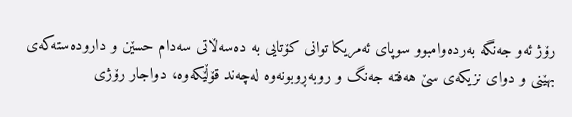رۆژ ئه‌و جه‌نگه‌ به‌رده‌وامبوو سوپای ئه‌مریكا توانی كۆتایی به‌ ده‌سه‌ڵاتی سه‌دام حسێن و داروده‌سته‌كه‌ی بهێنی و دوای‌ نزیكه‌ی‌ سێ هه‌فته‌ جه‌نگ‌ و روبه‌ڕوبونه‌وه‌ له‌چه‌ند قۆڵێكه‌وه‌، دواجار رۆژی‌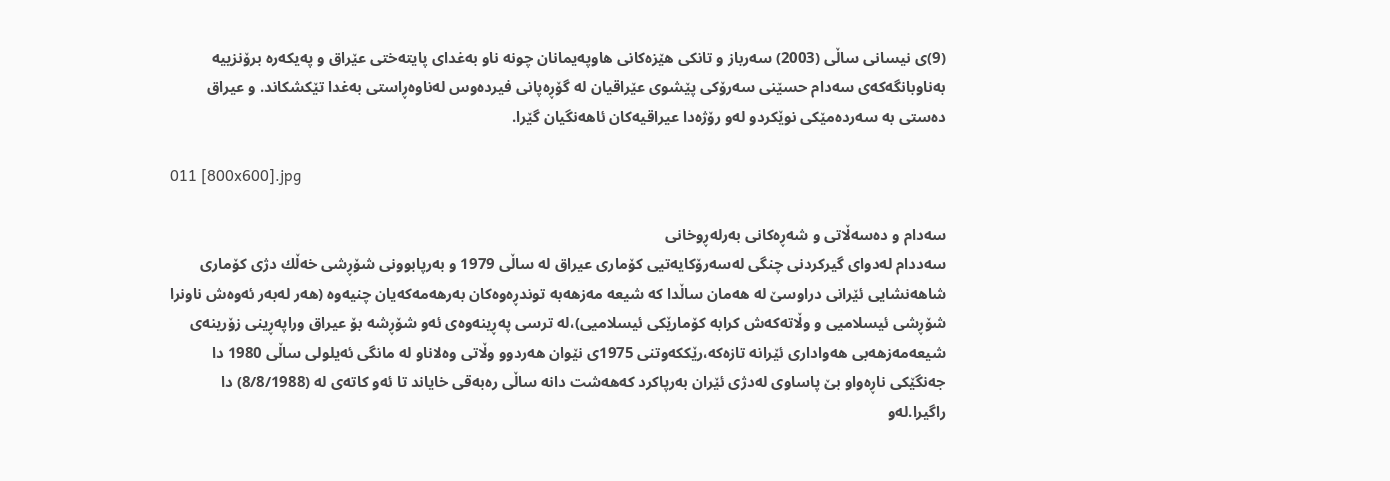(9)ی‌ نیسانی‌ ساڵی‌ (2003) سه‌رباز و تانكی‌ هێزه‌كانی‌ هاوپه‌یمانان چونه‌ ناو به‌غدای‌ پایته‌ختی‌ عێراق ‌و په‌یكه‌ره‌ برۆنزییه‌ به‌ناوبانگه‌كه‌ی‌ سه‌دام حسێنی‌ سه‌رۆكی‌ پێشوی‌ عێراقیان له‌ گۆڕه‌پانی‌ فیرده‌وس له‌ناوه‌ڕاستی‌ به‌غدا تێكشكاند. و عیراق ده‌ستی به‌ سه‌رده‌مێكی نوێكردو له‌و رۆژه‌دا عیراقیه‌كان ئاهه‌نگیان گێرا.

011 [800x600].jpg

سه‌دام و ده‌سه‌ڵاتی و شه‌ڕه‌كانی به‌رله‌ڕوخانی
سه‌ددام له‌دوای گیركردنی چنگی له‌سه‌رۆكایه‌تیی كۆماری عیراق له‌ ساڵی 1979 و به‌رپابوونی شۆڕشی خه‌ڵك دژی كۆماری شاهه‌نشایی ئێرانی دراوسێ له‌ هه‌مان ساڵدا كه‌ شیعه‌ مه‌زهه‌به‌ توندڕه‌وه‌كان به‌رهه‌مه‌كه‌یان چنیه‌وه‌ (هه‌ر له‌به‌ر ئه‌وه‌ش ناونرا شۆڕشی ئیسلامیی و وڵاته‌كه‌ش كرابه‌ كۆمارێكی ئیسلامیی)،له‌ ترسی په‌ڕینه‌وه‌ی ئه‌و شۆڕشه‌ بۆ عیراق وراپه‌ڕینی زۆرینه‌ی شیعه‌مه‌زهه‌بی هه‌واداری ئێرانه‌ تازه‌كه‌،رێككه‌وتنی 1975ی نێوان هه‌ردوو وڵاتی وه‌لاناو له‌ مانگی ئه‌یلولی ساڵی 1980 دا جه‌نگێكی ناڕه‌واو بێ پاساوی له‌دژی ئێران به‌رپاكرد كه‌هه‌شت دانه‌ ساڵی ره‌به‌قی خایاند تا ئه‌و كاته‌ی له‌ (8/8/1988) دا راگیرا.له‌و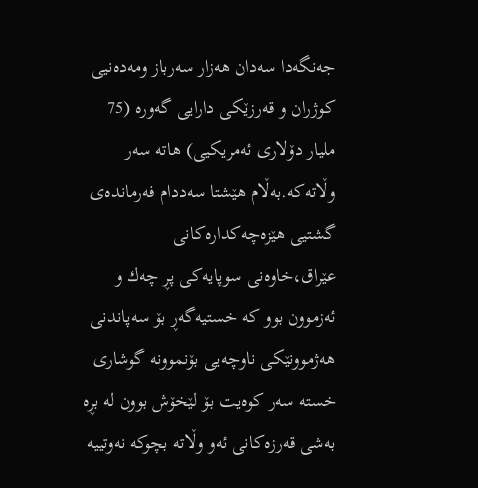جه‌نگه‌دا سه‌دان هه‌زار سه‌رباز ومه‌ده‌نیی كوژران و قه‌رزێكی دارایی گه‌وره‌ (75 ملیار دۆلاری ئه‌مریكیی) هاته‌ سه‌ر وڵاته‌كه‌.به‌ڵام هێشتا سه‌ددام فه‌رمانده‌ی گشتیی هێزه‌چه‌كداره‌كانی عێراق،خاوه‌نی سوپایه‌كی پڕ چه‌ك و ئه‌زموون بوو كه‌ خستیه‌گه‌ڕ بۆ سه‌پاندنی هه‌ژموونێكی ناوچه‌یی بۆنموونه‌ گوشاری خسته‌ سه‌ر كوه‌یت بۆ لێخۆش بوون له‌ بڕه‌ به‌شی قه‌رزه‌كانی ئه‌و وڵاته‌ بچوكه‌ نه‌وتییه‌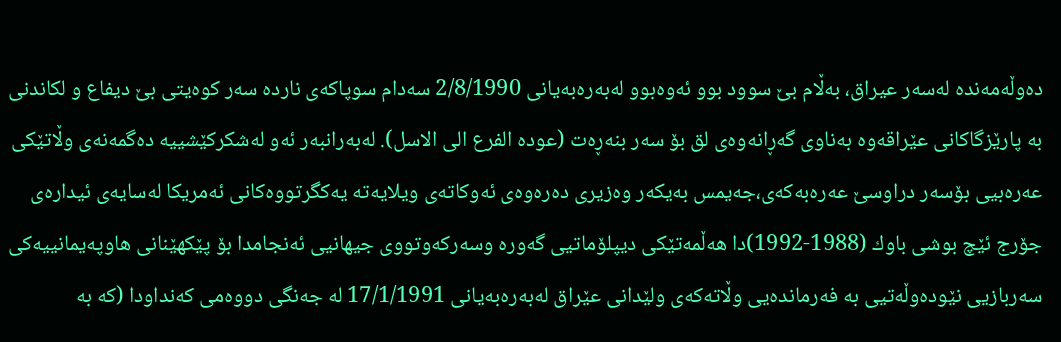ده‌وڵه‌مه‌نده‌ له‌سه‌ر عیراق، به‌ڵام بێ سوود بوو ئه‌وه‌بوو له‌به‌ره‌به‌یانی 2/8/1990 سه‌دام سوپاكه‌ی نارده‌ سه‌ر كوه‌یتی بێ دیفاع و لكاندنی به‌ پارێزگاكانی عێراقه‌وه‌ به‌ناوی گه‌ڕانه‌وه‌ی لق بۆ سه‌ر بنه‌ڕه‌ت (عوده‌ الفرع الی الاسل). له‌به‌رانبه‌ر ئه‌و له‌شكركێشییه‌ ده‌گمه‌نه‌ی وڵاتێكی عه‌ره‌بیی بۆسه‌ر دراوسێ عه‌ره‌به‌كه‌ی،جه‌یمس به‌یكه‌ر وه‌زیری ده‌ره‌وه‌ی ئه‌وكاته‌ی ویلایه‌ته‌ یه‌كگرتووه‌كانی ئه‌مریكا له‌سایه‌ی ئیداره‌ی جۆرج ئێچ بوشی باوك (1988-1992)دا هه‌ڵمه‌تێكی دیپلۆماتیی گه‌وره‌ وسه‌ركه‌وتووی جیهانیی ئه‌نجامدا بۆ پێكهێنانی هاوپه‌یمانییه‌كی سه‌ربازیی نێوده‌وڵه‌تیی به‌ فه‌رمانده‌یی وڵاته‌كه‌ی ولێدانی عێراق له‌به‌ره‌به‌یانی 17/1/1991 له‌ جه‌نگی دووه‌می كه‌نداودا (كه‌ به‌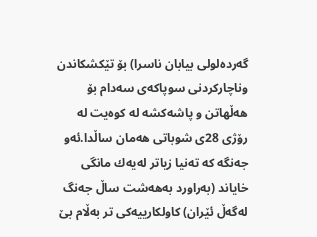گه‌رده‌لولی بیابان ناسرا) بۆ تێكشكاندن وناچاركردنی سوپاكه‌ی سه‌دام بۆ هه‌ڵهاتن و پاشه‌كشه‌ له‌ كوه‌یت له‌ رۆژی 28ی شوباتی هه‌مان ساڵدا.ئه‌و جه‌نگه‌ كه‌ ته‌نیا زیاتر له‌یه‌ك مانگی خایاند (به‌راورد به‌هه‌شت ساڵ جه‌نگ له‌گه‌ڵ ئێران) كاولكارییه‌كی تر به‌ڵام بێ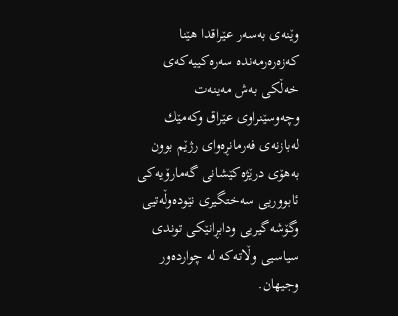وێنه‌ی به‌سه‌ر عێراقدا هێنا كه‌زه‌ره‌رمه‌نده‌ سه‌ره‌كییه‌كه‌ی خه‌ڵكی به‌ش مه‌ینه‌ت وچه‌وسێنراوی عێراق وكه‌مێك له‌بازنه‌ی فه‌رمانڕه‌وای رژێم بوون به‌هۆی درێژه‌كێشانی گه‌مارۆیه‌كی ئابووریی سه‌ختگیری نێوده‌وڵه‌تیی وگۆشه‌گیریی ودابڕانێكی توندی سیاسیی وڵاته‌كه‌ له‌ چوارده‌ور وجیهان.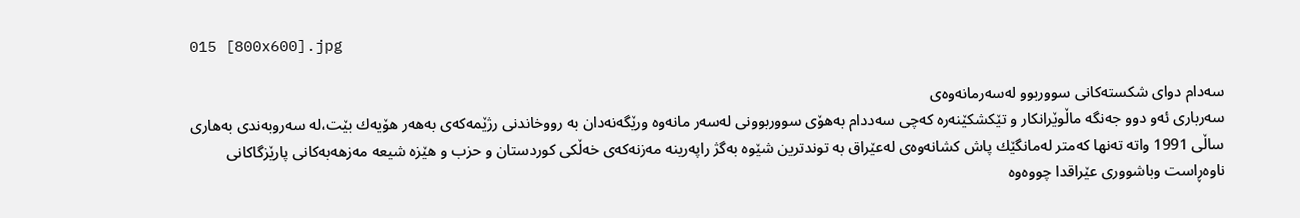015 [800x600].jpg

سه‌دام دوای شكسته‌كانی سووربوو له‌سه‌رمانه‌وه‌ی
سه‌رباری ئه‌و دوو جه‌نگه‌ ماڵوێرانكار و تێكشكێنه‌ره‌ كه‌چی سه‌ددام به‌هۆی سووربوونی له‌سه‌ر مانه‌وه‌ ورێگه‌نه‌دان به‌ رووخاندنی رژێمه‌كه‌ی به‌هه‌ر هۆیه‌ك بێت،له‌ سه‌روبه‌ندی به‌هاری ساڵی 1991 واته‌ ته‌نها كه‌متر له‌مانگێك پاش كشانه‌وه‌ی له‌عێراق به‌ توندترین شێوه‌ به‌گژ راپه‌رینه‌ مه‌زنه‌كه‌ی خه‌ڵكی كوردستان و حزب و هێزه‌ شیعه‌ مه‌زهه‌به‌كانی پارێزگاكانی ناوه‌ڕاست وباشووری عێراقدا چووه‌وه‌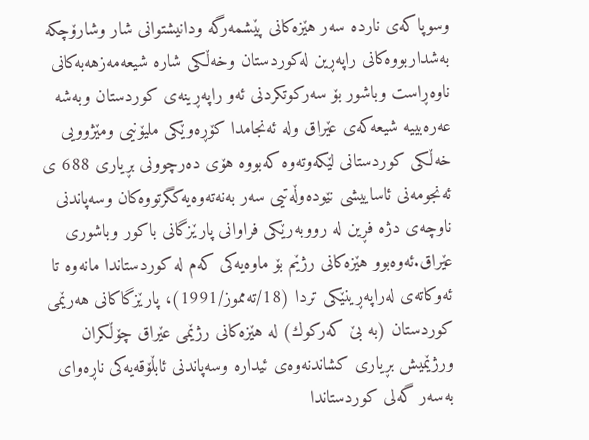وسوپاكه‌ی نارده‌ سه‌ر هێزه‌كانی پێشمه‌رگه‌ ودانیشتوانی شار وشارۆچكه‌ به‌شداربووه‌كانی راپه‌ڕین له‌كوردستان وخه‌ڵكی شاره‌ شیعه‌مه‌زهه‌به‌كانی ناوه‌ڕاست وباشور بۆ سه‌ركوتكردنی ئه‌و راپه‌ڕینه‌ی كوردستان وبه‌شه‌ عه‌ره‌بییه‌ شیعه‌كه‌ی عێراق وله‌ ئه‌نجامدا كۆڕه‌وێكی ملیۆنیی ومێژوویی خه‌ڵكی كوردستانی لێكه‌وته‌وه‌ كه‌بووه‌ هۆی ده‌رچوونی بڕیاری 688 ی ئه‌نجومه‌نی ئاساییشی نێوده‌وڵه‌تیی سه‌ر به‌نه‌ته‌وه‌یه‌كگرتووه‌كان وسه‌پاندنی ناوچه‌ی دژه‌ فڕین له‌ رووبه‌رێكی فراوانی پارێزگانی باكور وباشوری عێراق.ئه‌وه‌بوو هێزه‌كانی رژێم بۆ ماوه‌یه‌كی كه‌م له‌ كوردستاندا مانه‌وه‌ تا ئه‌وكاته‌ی له‌راپه‌ڕینێكی تردا (18/ته‌مموز/1991)، پارێزگاكانی هه‌رێمی كوردستان (به‌ بێ كه‌ركوك) له‌ هێزه‌كانی رژێمی عێراق چۆڵكران ورژێمیش بڕیاری كشاندنه‌وه‌ی ئیداره‌ وسه‌پاندنی ئابڵۆقه‌یه‌كی ناڕه‌وای به‌سه‌ر گه‌لی كوردستاندا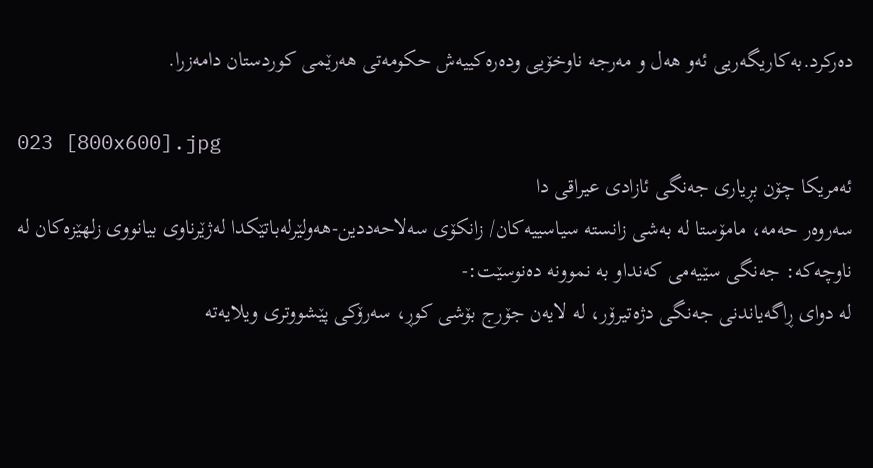ده‌ركرد.به‌كاریگه‌ریی ئه‌و هه‌ل و مه‌رجه‌ ناوخۆیی وده‌ره‌كییه‌ش حكومه‌تی هه‌رێمی كوردستان دامه‌زرا.

023 [800x600].jpg
ئه‌مریكا چۆن بڕیاری جه‌نگی ئازادی عیراقی دا
سه‌روه‌ر حه‌مه‌، مامۆستا له‌ به‌شی زانسته‌ سیاسییه‌كان/ زانكۆی سه‌لاحه‌ددین-هه‌ولێرله‌باتێكدا له‌ژێرناوی بیانووی زلهێزه‌كان له‌ ناوچه‌كه‌: جه‌نگی سێیه‌می كه‌نداو به‌ نموونه‌ ده‌نوسێت:-
له‌ دوای ڕاگه‌یاندنی جه‌نگی دژه‌تیرۆر، له‌ لایه‌ن جۆرج بۆشی كوڕ، سه‌رۆكی پێشووتری ویلایه‌ته‌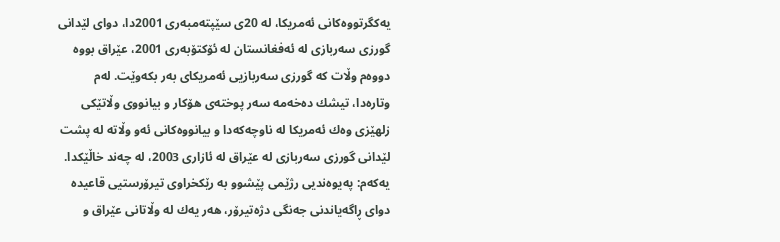یه‌كگرتووه‌كانی ئه‌مریكا، له‌ 20ی سێپته‌مبه‌ری 2001دا، دوای لێدانی گورزی سه‌ربازی له‌ ئه‌فغانستان له‌ ئۆكتۆبه‌ری 2001، عێراق بووه‌ دووه‌م وڵات كه‌ گورزی سه‌ربازیی ئه‌مریكای به‌ر بكه‌وێت. له‌م وتاره‌دا، تیشك ده‌خه‌مه‌ سه‌ر پوخته‌ی هۆكار ‌و بیانووی وڵاتێكی زلهێزی وه‌ك ئه‌مریكا له‌ ناوچه‌كه‌دا و بیانووه‌كانی ئه‌و وڵاته‌ له‌ پشت لێدانی گورزی سه‌ربازی له‌ عێراق له‌ ئازاری 2003، له‌ چه‌ند خاڵێكدا.
یه‌كه‌م: په‌یوه‌ندیی رژێمی پێشوو به‌ رێكخراوی تیرۆرستیی قاعیده‌
دوای ڕاگه‌یاندنی جه‌نگی دژه‌تیرۆر، هه‌ر یه‌ك له‌ وڵاتانی عێراق ‌و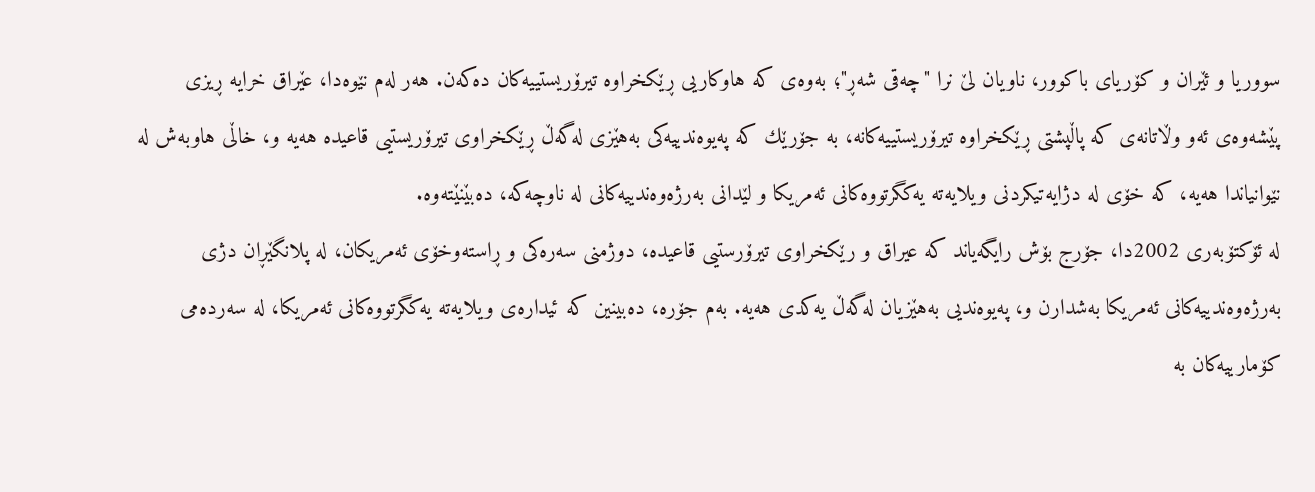سووریا ‌و ئێران ‌و كۆریای باكوور، ناویان لێ نرا "چه‌قی شه‌ڕ"؛ به‌وه‌ی كه‌ هاوكاریی ڕێكخراوه‌ تیرۆریستییه‌كان ده‌كه‌ن. هه‌ر له‌م نێوه‌دا، عێراق خرایه‌ ڕیزی پێشه‌وه‌ی ئه‌و وڵاتانه‌ی كه‌ پاڵپشتی ڕێكخراوه‌ تیرۆریستییه‌كانه‌، به‌ جۆرێك كه‌ په‌یوه‌ندییه‌كی به‌هێزی له‌گه‌ڵ ڕێكخراوی تیرۆریستیی قاعیده‌ هه‌یه‌ ‌و، خاڵی هاوبه‌ش له‌ نێوانیاندا هه‌یه‌، كه‌ خۆی له‌ دژایه‌تیكردنی ویلایه‌ته‌ یه‌كگرتووه‌كانی ئه‌مریكا ‌و لێدانی به‌رژه‌وه‌ندییه‌كانی له‌ ناوچه‌كه‌، ده‌بێنێته‌وه‌.
له‌ ئۆكتۆبه‌ری 2002دا، جۆرج بۆش رایگه‌یاند كه‌ عیراق ‌و رێكخراوی تیرۆرستیی قاعیده‌، دوژمنی سه‌ره‌كی ‌و ڕاسته‌وخۆی ئه‌مریكان، له‌ پلانگێڕان دژی به‌رژه‌وه‌ندییه‌كانی ئه‌مریكا به‌شدارن ‌و، په‌یوه‌ندیی به‌هێزیان له‌گه‌ڵ یه‌كدی هه‌یه‌. به‌م جۆره‌، ده‌بینین كه‌ ئیداره‌ی ویلایه‌ته‌ یه‌كگرتووه‌كانی ئه‌مریكا، له‌ سه‌رده‌می كۆمارییه‌كان به‌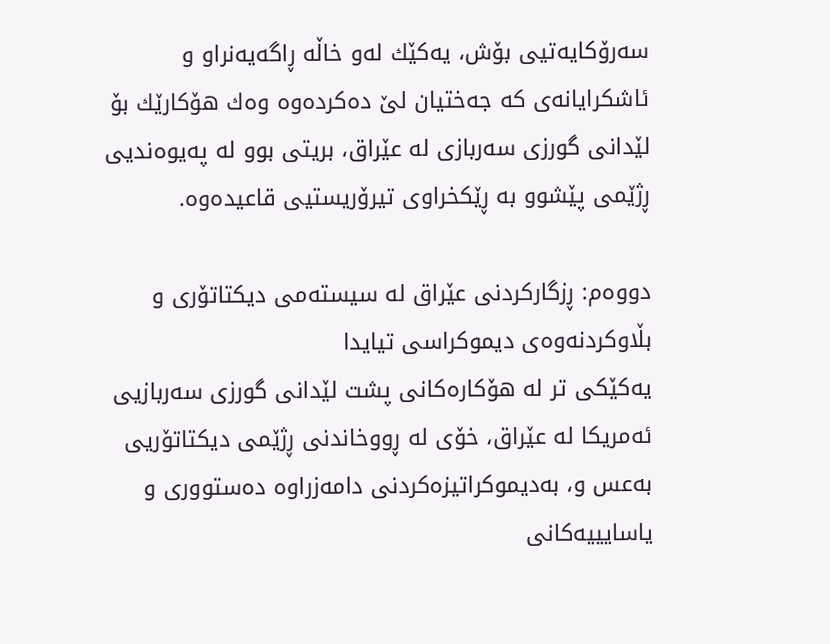سه‌رۆكایه‌تیی بۆش، یه‌كێك له‌و خاڵه‌ ڕاگه‌یه‌نراو و ئاشكرایانه‌ی كه‌ جه‌ختیان لێ ده‌كرده‌وه‌ وه‌ك هۆكارێك بۆ لێدانی گورزی سه‌ربازی له‌ عێراق، بریتی بوو له‌ په‌یوه‌ندیی ڕژێمی پێشوو به‌ ڕێكخراوی تیرۆریستیی قاعیده‌وه‌.

دووه‌م: ڕزگاركردنی عێراق له‌ سیسته‌می دیكتاتۆری ‌و بڵاوكردنه‌وه‌ی دیموكراسی تیایدا
یه‌كێكی تر له‌ هۆكاره‌كانی پشت لێدانی گورزی سه‌ربازیی ئه‌مریكا له‌ عێراق، خۆی له‌ ڕووخاندنی ڕژێمی دیكتاتۆریی به‌عس ‌و، به‌دیموكراتیزه‌كردنی دامه‌زراوه‌ ده‌ستووری ‌و یاسایییه‌كانی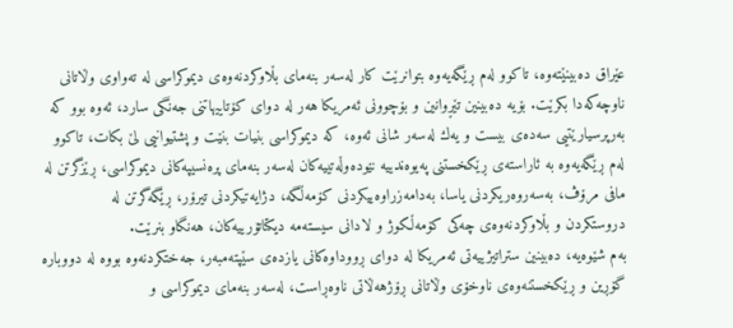عێراق ده‌بینێته‌وه‌، تاكوو له‌م ڕێگه‌یه‌وه‌ بتوانرێت كار له‌سه‌ر بنه‌مای بڵاوكردنه‌وه‌ی دیموكراسی له‌ ته‌واوی وڵاتانی ناوچه‌كه‌دا بكرێت. بۆیه‌ ده‌بینین تێڕوانین ‌و بۆچوونی ئه‌مریكا هه‌ر له‌ دوای كۆتاییهاتنی جه‌نگی سارد، ئه‌وه‌ بوو كه‌ به‌رپرسیارێتیی سه‌ده‌ی بیست و یه‌ك له‌سه‌ر شانی ئه‌وه‌، كه‌ دیموكراسی بنیات بنێت ‌و پشتیوانیی لێ بكات، تاكوو له‌م ڕێگه‌یه‌وه‌ به‌ ئاراسته‌ی ڕێكخستنی په‌یوه‌ندییه‌ نێوده‌وڵه‌تییه‌كان له‌سه‌ر بنه‌مای پره‌نسیپه‌كانی دیموكراسی، ڕێزگرتن له‌ مافی مرۆڤ، به‌سه‌روه‌ریكردنی یاسا، به‌دامه‌زراوه‌ییكردنی كۆمه‌ڵگه‌، دژایه‌تیكردنی تیرۆر، ڕێگه‌گرتن له‌ دروستكردن ‌و بڵاوكردنه‌وه‌ی چه‌كی كۆمه‌ڵكوژ ‌و لادانی سیسته‌مه‌ دیكتاتۆرییه‌كان، هه‌نگاو بنرێت.
به‌م شێوه‌یه‌، ده‌بینین ستراتیژییه‌تی ئه‌مریكا له‌ دوای ڕووداوه‌كانی یازده‌ی سێپته‌مبه‌ر، جه‌ختكردنه‌وه‌ بووه‌ له‌ دووباره‌ گۆڕین و ڕێكخستنه‌وه‌ی ناوخۆی وڵاتانی ڕۆژهه‌ڵاتی ناوه‌ڕاست، له‌سه‌ر بنه‌مای دیموكراسی و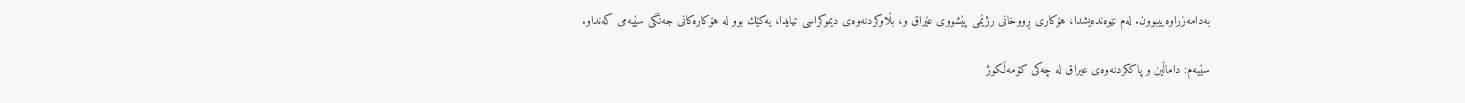به‌دامه‌زراوه‌ییبوون. له‌م نێوه‌نده‌یشدا، هۆكاری ڕووخانی رژێمی پێشووی عێراق و، بڵاوكردنه‌وه‌ی دیموكراسی تیایدا، یه‌كێك بوو له‌ هۆكاره‌كانی جه‌نگی سێیه‌می كه‌نداو.

سێیه‌م: داماڵین و پاككردنه‌وه‌ی عیراق له‌ چه‌كی كۆمه‌ڵكوژ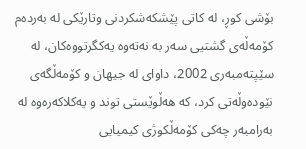بۆشی كوڕ، له‌ كاتی پێشكه‌شكردنی وتارێكی له‌ به‌رده‌م كۆمه‌ڵه‌ی گشتیی سه‌ر به‌ نه‌ته‌وه‌ یه‌كگرتووه‌كان، له‌ سێپته‌مبه‌ری 2002، داوای له‌ جیهان و كۆمه‌ڵگه‌ی نێوده‌وڵه‌تی كرد، كه‌ هه‌ڵوێستی توند و یه‌كلاكه‌ره‌وه‌ له‌ به‌رامبه‌ر چه‌كی كۆمه‌ڵكوژی كیمیایی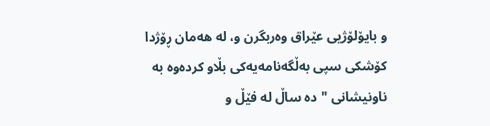و بایۆلۆژیی عێراق وه‌ربگرن و، له‌ هه‌مان ڕۆژدا كۆشكی سپی به‌ڵگه‌نامه‌یه‌كی بڵاو كرده‌وه‌ به‌ ناونیشانی "ده‌ ساڵ له‌ فێڵ و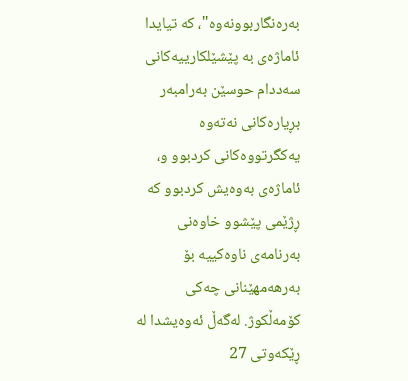به‌ره‌نگاربوونه‌وه‌"، كه‌ تیایدا ئاماژه‌ی به‌ پێشێلكارییه‌كانی سه‌ددام حوسێن به‌رامبه‌ر بڕیاره‌كانی نه‌ته‌وه‌ یه‌كگرتووه‌كانی كردبوو و، ئاماژه‌ی به‌وه‌یش كردبوو كه‌ ڕژێمی پێشوو خاوه‌نی به‌رنامه‌ی ناوه‌كییه‌ بۆ به‌رهه‌مهێنانی چه‌كی كۆمه‌ڵكوژ. له‌گه‌ڵ ئه‌وه‌یشدا له‌ ڕێكه‌وتی 27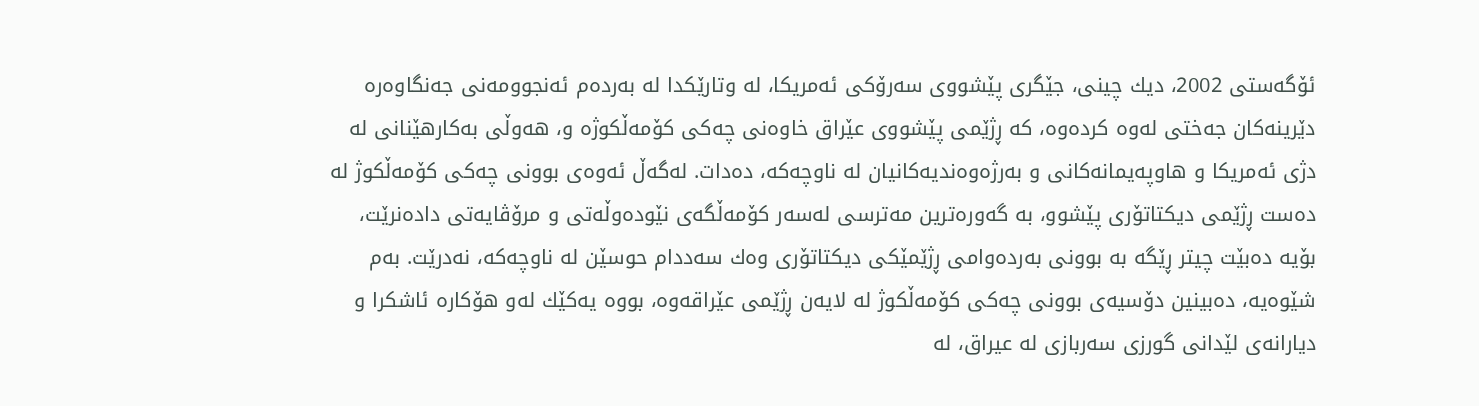ئۆگه‌ستی 2002، دیك چینی، جێگری پێشووی سه‌رۆكی ئه‌مریكا، له‌ وتارێكدا له‌ به‌رده‌م ئه‌نجوومه‌نی جه‌نگاوه‌ره‌ دێرینه‌كان جه‌ختی له‌وه‌ كرده‌وه‌، كه‌ ڕژێمی پێشووی عێراق خاوه‌نی چه‌كی كۆمه‌ڵكوژه‌ و، هه‌وڵی به‌كارهێنانی له‌ دژی ئه‌مریكا و هاوپه‌یمانه‌كانی و به‌رژه‌وه‌ندیه‌كانیان له‌ ناوچه‌كه‌، ده‌دات. له‌گه‌ڵ ئه‌وه‌ی بوونی چه‌كی كۆمه‌ڵكوژ له‌ ده‌ست ڕژێمی دیكتاتۆری پێشوو، به‌ گه‌وره‌ترین مه‌ترسی له‌سه‌ر كۆمه‌ڵگه‌ی نێوده‌وڵه‌تی و مرۆڤایه‌تی داده‌نرێت، بۆیه‌ ده‌بێت چیتر ڕێگه‌ به‌ بوونی به‌رده‌وامی ڕژێمێكی دیكتاتۆری وه‌ك سه‌ددام حوسێن له‌ ناوچه‌كه‌، نه‌درێت. به‌م شێوه‌یه‌، ده‌بینین دۆسیه‌ی بوونی چه‌كی كۆمه‌ڵكوژ له‌ لایه‌ن ڕژێمی عێراقه‌وه‌، بووه‌ یه‌كێك له‌و هۆكاره‌ ئاشكرا و دیارانه‌ی لێدانی گورزی سه‌ربازی له‌ عیراق، له‌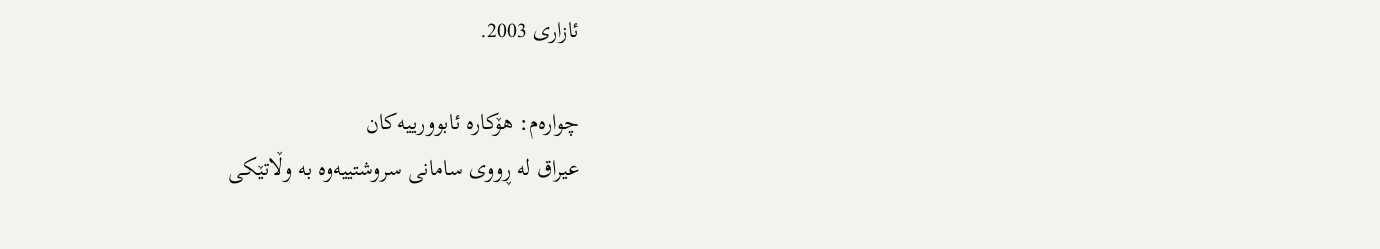ئازاری 2003.

چواره‌م: هۆكاره‌ ئابوورییه‌كان
عیراق له‌ ڕووی سامانی سروشتییه‌وه‌ به‌ وڵاتێكی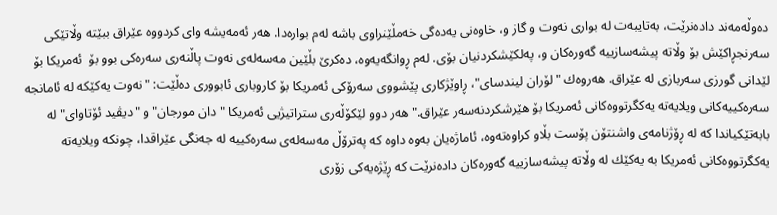ده‌وڵه‌مه‌ند داده‌نرێت، به‌تایبه‌ت له‌ بواری نه‌وت و گاز و، خاوه‌نی یه‌ده‌گی خه‌مڵێنراوی باشه‌ له‌م بواره‌دا. هه‌ر ئه‌مه‌یشه‌ وای كردووه‌ عێراق ببێته‌ وڵاتێكی سه‌رنجڕاكێش بۆ وڵاته‌ پیشه‌سازییه‌ گه‌وره‌كان ‌و، په‌لكێشكردنیان بۆی. له‌م ڕوانگه‌یه‌وه‌، ده‌كرێ بڵێین مه‌سه‌له‌ی نه‌وت پاڵنه‌ری سه‌ره‌كی بوو بۆ  ئه‌مریكا بۆ لێدانی گورزی سه‌ربازی له‌ عێراق. هه‌روه‌ك "لۆران لیندسای"، ڕاوێژكاری پێشووی سه‌رۆكی ئه‌مریكا بۆ كاروباری ئابووری ده‌ڵێت: "نه‌وت یه‌كێكه‌ له‌ ئامانجه‌ سه‌ره‌كییه‌كانی ویلایه‌ته‌ یه‌كگرتووه‌كانی ئه‌مریكا بۆ هێرشكردنه‌سه‌ر عێراق." هه‌ر دوو لێكۆڵه‌ری ستراتیژیی ئه‌مریكا "دان مورجان" و "دیڤید ئۆتاوای" له‌ بابه‌تێكیاندا كه‌ له‌ ڕۆژنامه‌ی واشنتۆن پۆست بڵاو كراوه‌ته‌وه‌، ئاماژه‌یان به‌وه‌ داوه‌ كه‌ په‌ترۆڵ مه‌سه‌له‌ی سه‌ره‌كییه‌ له‌ جه‌نگی عێراقدا، چونكه‌ ویلایه‌ته‌ یه‌كگرتووه‌كانی ئه‌مریكا به‌ یه‌كێك له‌ وڵاته‌ پیشه‌سازییه‌ گه‌وره‌كان داده‌نرێت كه‌ ڕێژه‌یه‌كی زۆری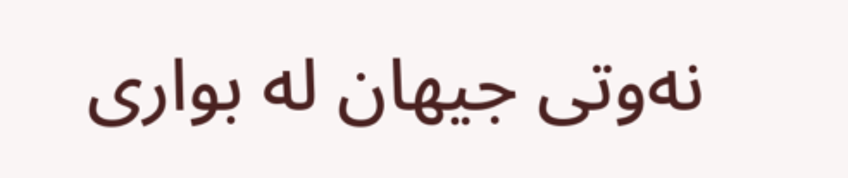نه‌وتی جیهان له‌ بواری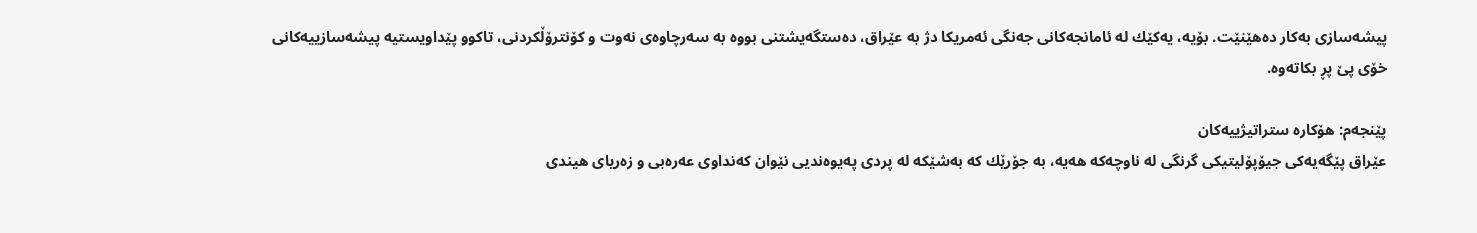پیشه‌سازی به‌كار ده‌هێنێت. بۆیه‌، یه‌كێك له‌ ئامانجه‌كانی جه‌نگی ئه‌مریكا دژ به‌ عێراق، ده‌ستگه‌یشتنی بووه‌ به‌ سه‌رچاوه‌ی نه‌وت و كۆنترۆڵكردنی، تاكوو پێداویستیه‌ پیشه‌سازییه‌كانی خۆی پێ پڕ بكاته‌وه‌.

پێنجه‌م: هۆكاره‌ ستراتیژییه‌كان
عێراق پێگه‌یه‌كی جیۆپۆلیتیكی گرنگی له‌ ناوچه‌كه‌ هه‌یه‌، به‌ جۆرێك كه‌ به‌شێكه‌ له‌ پردی په‌یوه‌ندیی نێوان كه‌نداوی عه‌ره‌بی و زه‌ریای هیندی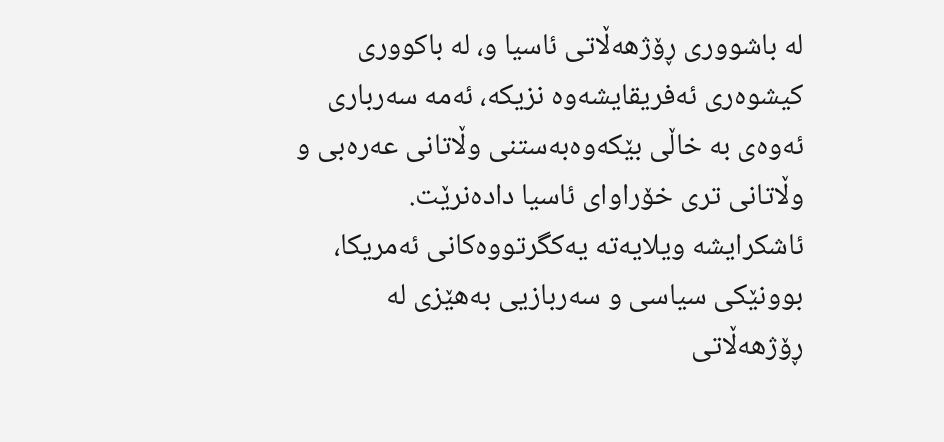له‌ باشووری ڕۆژهه‌ڵاتی ئاسیا و، له‌ باكووری كیشوه‌ری ئه‌فریقایشه‌وه‌ نزیكه‌، ئه‌مه‌ سه‌رباری ئه‌وه‌ی به‌ خاڵی بێكه‌وه‌به‌ستنی وڵاتانی عه‌ره‌بی و وڵاتانی تری خۆراوای ئاسیا داده‌نرێت.
ئاشكرایشه‌ ویلایه‌ته‌ یه‌كگرتووه‌كانی ئه‌مریكا، بوونێكی سیاسی و سه‌ربازیی به‌هێزی له‌ ڕۆژهه‌ڵاتی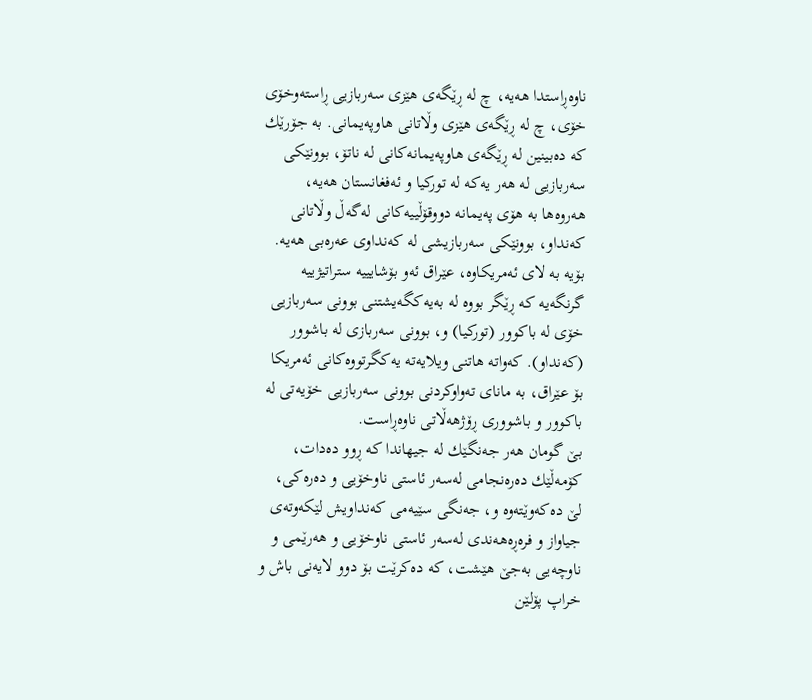ناوه‌ڕاستدا هه‌یه‌، چ له‌ ڕێگه‌ی هێزی سه‌ربازیی ڕاسته‌وخۆی خۆی، چ له‌ ڕێگه‌ی هێزی وڵاتانی هاوپه‌یمانی. به‌ جۆرێك كه‌ ده‌بینین له‌ ڕێگه‌ی هاوپه‌یمانه‌كانی له‌ ناتۆ، بوونێكی سه‌ربازیی له‌ هه‌ر یه‌كه‌ له‌ توركیا و ئه‌فغانستان هه‌یه‌، هه‌روه‌ها به‌ هۆی په‌یمانه‌ دووقۆڵییه‌كانی له‌گه‌ڵ وڵاتانی كه‌نداو، بوونێكی سه‌ربازیشی له‌ كه‌نداوی عه‌ره‌بی هه‌یه‌. بۆیه‌ به‌ لای ئه‌مریكاوه‌، عێراق ئه‌و بۆشایییه‌ ستراتیژییه‌ گرنگه‌یه‌ كه‌ ڕێگر بووه‌ له‌ به‌یه‌كگه‌یشتنی بوونی سه‌ربازیی خۆی له‌ باكوور (توركیا) و، بوونی سه‌ربازی له‌ باشوور (كه‌نداو). كه‌واته‌ هاتنی ویلایه‌ته‌ یه‌كگرتووه‌كانی ئه‌مریكا بۆ عێراق، به‌ مانای ته‌واوكردنی بوونی سه‌ربازیی خۆیه‌تی له‌ باكوور و باشووری ڕۆژهه‌ڵاتی ناوه‌ڕاست.
بێ گومان هه‌ر جه‌نگێك له‌ جیهاندا كه‌ ڕوو ده‌دات، كۆمه‌ڵێك ده‌ره‌نجامی له‌سه‌ر ئاستی ناوخۆیی و ده‌ره‌كی، لێ ده‌كه‌وێته‌وه‌ و، جه‌نگی سێیه‌می كه‌نداویش لێكه‌وته‌ی جیاواز و فره‌ڕه‌هه‌ندی له‌سه‌ر ئاستی ناوخۆیی ‌و هه‌رێمی و ناوچه‌یی به‌جێ هێشت، كه‌ ده‌كرێت بۆ دوو لایه‌نی باش و خراپ پۆلێن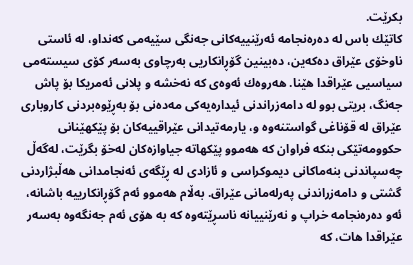بكرێت.
كاتێك باس له‌ ده‌ره‌نجامه‌ ئه‌رێنییه‌كانی جه‌نگی سێیه‌می كه‌نداو، له‌ ئاستی ناوخۆی عێراق ده‌كه‌ین، ده‌بینین گۆڕانكاریی به‌رچاوی به‌سه‌ر كۆی سیسته‌می سیاسیی عێراقدا هێنا. هه‌روه‌ك ئه‌وه‌ی كه‌ نه‌خشه‌ و پلانی ئه‌مریكا بۆ پاش جه‌نگ، بریتی بوو له‌ دامه‌زراندنی ئیداره‌یه‌كی مه‌ده‌نی بۆ به‌ڕێوه‌بردنی كاروباری عێراق له‌ قۆناغی گواستنه‌وه‌ و، یارمه‌تیدانی عێراقییه‌كان بۆ پێكهێنانی حكوومه‌تێكی بنكه‌ فراوان كه‌ هه‌موو پێكهاته‌ جیاوازه‌كان له‌خۆ بگرێت، له‌گه‌ڵ چه‌سپاندنی بنه‌ماكانی دیموكراسی و ئازادی له‌ ڕێگه‌ی ئه‌نجامدانی هه‌ڵبژاردنی گشتی و دامه‌زراندنی په‌رله‌مانی عێراق. به‌ڵام هه‌موو ئه‌م گۆڕانكارییه‌ باشانه‌، ئه‌و ده‌ره‌نجامه‌ خراپ و نه‌رێنییانه‌ ناسڕێته‌وه‌ كه‌ به‌ هۆی ئه‌م جه‌نگه‌وه‌ به‌سه‌ر عێراقدا هات، كه‌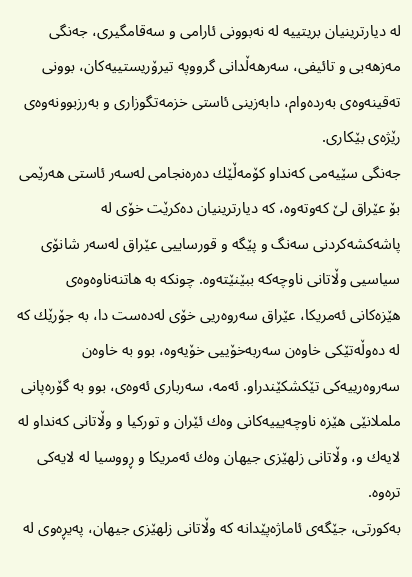له‌ دیارترینیان بریتییه‌ له‌ نه‌بوونی ئارامی و سه‌قامگیری، جه‌نگی مه‌زهه‌بی و تائیفی، سه‌رهه‌ڵدانی گرووپه‌ تیرۆریستییه‌كان، بوونی ته‌قینه‌وه‌ی به‌رده‌وام، دابه‌زینی ئاستی خزمه‌تگوزاری و به‌رزبوونه‌وه‌ی رێژه‌ی بێكاری.
جه‌نگی سێیه‌می كه‌نداو كۆمه‌ڵێك ده‌ره‌نجامی له‌سه‌ر ئاستی هه‌رێمی بۆ عێراق لێ كه‌وته‌وه‌، كه‌ دیارترینیان ده‌كرێت خۆی له‌ پاشه‌كشه‌كردنی سه‌نگ و پێگه‌ و قورساییی عێراق له‌سه‌ر شانۆی سیاسیی وڵاتانی ناوچه‌كه‌ ببێنێته‌وه‌. چونكه‌ به‌ هاتنه‌ناوه‌وه‌ی هێزه‌كانی ئه‌مریكا، عێراق سه‌روه‌ریی خۆی له‌ده‌ست دا، به‌ جۆرێك كه‌ له‌ ده‌وڵه‌تێكی خاوه‌ن سه‌ربه‌خۆییی خۆیه‌وه‌، بوو به‌ خاوه‌ن سه‌روه‌رییه‌كی تێكشكێندراو. ئه‌مه‌، سه‌رباری ئه‌وه‌ی، بوو به‌ گۆره‌پانی ململانێی هێزه‌ ناوچه‌یییه‌كانی وه‌ك ئێران و توركیا و وڵاتانی كه‌نداو له‌ لایه‌ك و، وڵاتانی زلهێزی جیهان وه‌ك ئه‌مریكا و ڕووسیا له‌ لایه‌كی تره‌وه‌.
به‌كورتی، جێگه‌ی ئاماژه‌پێدانه‌ كه‌ وڵاتانی زلهێزی جیهان، په‌یڕه‌وی له‌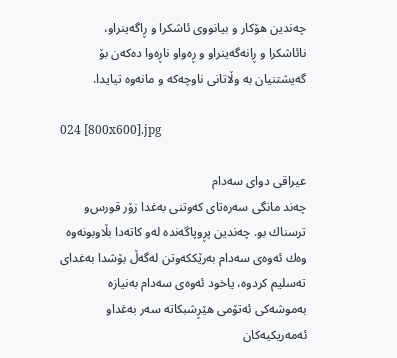چه‌ندین هۆكار ‌و بیانووی ئاشكرا ‌و ڕاگه‌ینراو، نائاشكرا ‌و ڕانه‌گه‌ینراو و ڕه‌واو ناڕه‌وا ده‌كه‌ن بۆ گه‌یشتنیان به‌ وڵاتانی ناوچه‌كه‌ ‌و مانه‌وه‌ تیایدا.

024 [800x600].jpg

عیراقی دوای سه‌دام
چه‌ند مانگی‌ سه‌ره‌تای‌ كه‌وتنی‌ به‌غدا زۆر قورس‌و ترسناك بو. چه‌ندین پڕوپاگه‌نده‌ له‌و كاته‌دا بڵاوبونه‌وه‌ وه‌ك ئه‌وه‌ی‌ سه‌دام به‌رێككه‌وتن له‌گه‌ڵ بۆشدا به‌غدای‌ ته‌سلیم كردوه‌، یاخود ئه‌وه‌ی‌ سه‌دام به‌نیازه‌ به‌موشه‌كی‌ ئه‌تۆمی‌ هێڕشبكاته‌ سه‌ر به‌غدا‌و ئه‌مه‌ریكیه‌كان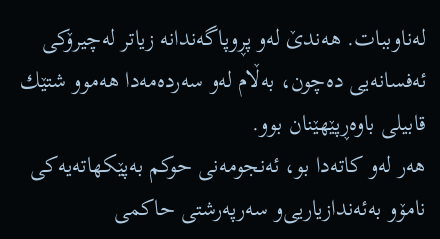له‌ناوببات. هه‌ندێ‌ له‌و پڕوپاگه‌ندانه‌ زیاتر له‌چیرۆكی‌ ئه‌فسانه‌یی‌ ده‌چون، به‌ڵام له‌و سه‌رده‌مه‌دا هه‌موو شتێك قابیلی‌ باوه‌ڕپێهێنان بوو.
هه‌ر له‌و كاته‌دا بو، ئه‌نجومه‌نی‌ حوكم به‌پێكهاته‌یه‌كی‌ نامۆ‌و به‌ئه‌ندازیاریی‌‌و سه‌رپه‌رشتی‌ حاكمی‌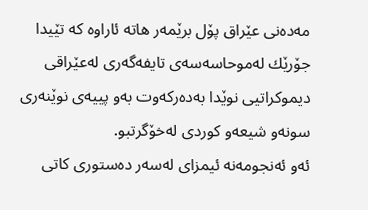مه‌ده‌نی‌ عێراق پۆل برێمه‌ر هاته‌ ئاراوه‌ كه‌ تێیدا جۆرێك له‌موحاسه‌سه‌ی‌ تایفه‌گه‌ری‌ له‌عێراقی‌ دیموكراتیی‌ نوێدا به‌ده‌ركه‌وت به‌و پییه‌ی‌ نوێنه‌ری‌ سونه‌‌و شیعه‌‌و كوردی‌ له‌خۆگرتبو.
ئه‌و ئه‌نجومه‌نه‌ ئیمزای‌ له‌سه‌ر ده‌ستوری‌ كاتی‌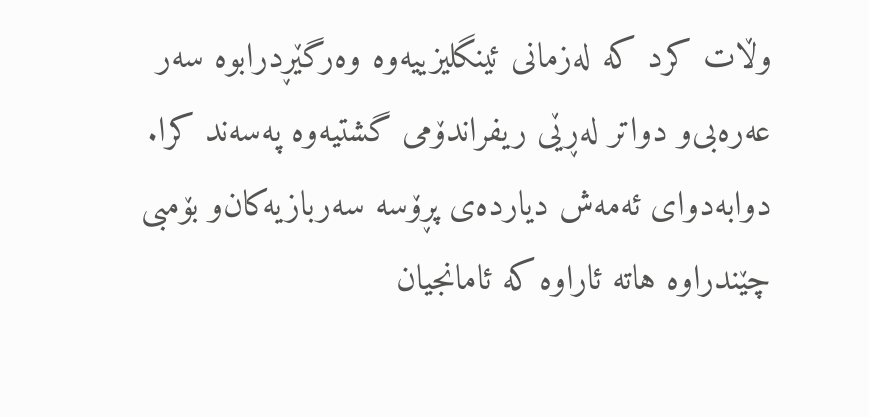وڵات كرد كه‌ له‌زمانی‌ ئینگلیزییه‌وه‌ وه‌رگێڕدرابوه‌ سه‌ر عه‌ره‌بی‌‌و دواتر له‌ڕێی‌ ریفراندۆمی‌ گشتیه‌وه‌ په‌سه‌ند كرا.
دوابه‌دوای‌ ئه‌مه‌ش دیارده‌ی‌ پڕۆسه‌ سه‌ربازیه‌كان‌و بۆمبی‌ چێندراوه‌ هاته‌ ئاراوه‌ كه‌ ئامانجیان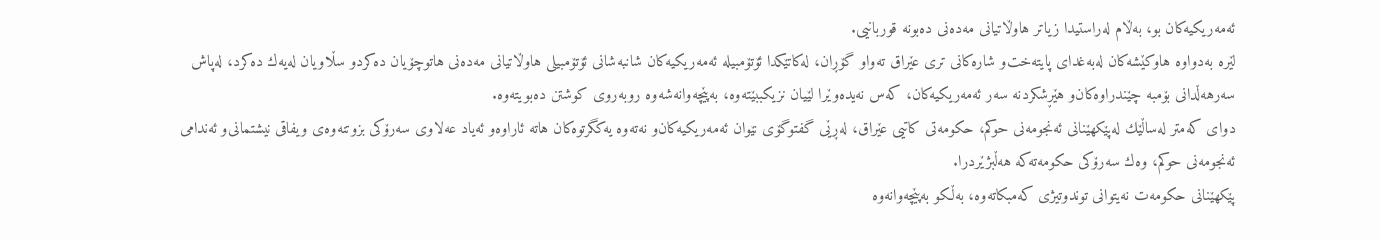ئه‌مه‌ریكیه‌كان بو، به‌ڵام له‌راستیدا زیاتر هاوڵاتیانی‌ مه‌ده‌نی ده‌بونه‌ قوربانیی‌.
لێره‌ به‌دواوه‌ هاوكێشه‌كان له‌به‌غدای‌ پایته‌خت‌و شاره‌كانی‌ تری‌ عێراق ته‌واو گۆڕان، له‌كاتێكدا ئۆتۆمبیله‌ ئه‌مه‌ریكیه‌كان شانبه‌شانی‌ ئۆتۆمبیلی‌ هاوڵاتیانی‌ مه‌ده‌نی‌ هاتوچۆیان ده‌كرد‌و سڵاویان له‌یه‌ك ده‌كرد، له‌پاش سه‌رهه‌ڵدانی‌ بۆمبه‌ چێندراوه‌كان‌و هێڕشكردنه‌ سه‌ر ئه‌مه‌ریكیه‌كان، كه‌س نه‌یده‌وێرا لێیان نزیكببێته‌وه‌، به‌پێچه‌وانه‌شه‌وه‌ روبه‌روی‌ كوشتن ده‌بویته‌وه‌.
دوای‌ كه‌متر له‌ساڵێك له‌پێكهێنانی‌ ئه‌نجومه‌نی‌ حوكم، حكومه‌تی‌ كاتیی‌ عێراق، له‌ڕێی‌ گفتوگۆی‌ نێوان ئه‌مه‌ریكیه‌كان‌و نه‌ته‌وه‌ یه‌كگرتوه‌كان هاته‌ ئاراوه‌‌و ئه‌یاد عه‌لاوی‌ سه‌رۆكی‌ بزوتنه‌وه‌ی‌ ویفاقی‌ نیشتمانی‌‌و ئه‌ندامی‌ ئه‌نجومه‌نی‌ حوكم، وه‌ك سه‌رۆكی‌ حكومه‌ته‌كه‌ هه‌ڵبژێردرا.
پێكهێنانی‌ حكومه‌ت نه‌یتوانی‌ توندوتیژی‌ كه‌مبكاته‌وه‌، به‌ڵكو به‌پێچه‌وانه‌وه‌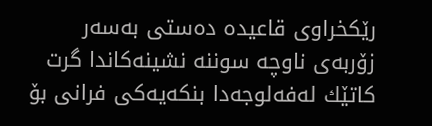رێكخراوی‌ قاعیده‌ ده‌ستی‌ به‌سه‌ر زۆربه‌ی‌ ناوچه‌ سوننه‌ نشینه‌كاندا گرت كاتێك له‌فه‌لوجه‌دا بنكه‌یه‌كی‌ فرانی‌ بۆ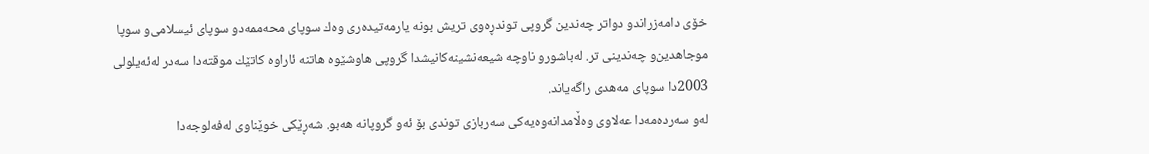خۆی‌ دامه‌زراند‌و دواتر چه‌ندین گروپی‌ توندڕه‌وی‌ تریش بونه‌ یارمه‌تیده‌ری‌ وه‌ك سوپای‌ محه‌ممه‌د‌و سوپای‌ ئیسلامی‌‌و سوپا موجاهدین‌و چه‌ندینی‌ تر. له‌باشور‌و ناوچه‌ شیعه‌نشینه‌كانیشدا گروپی‌ هاوشێوه‌ هاتنه‌ ئاراوه‌ كاتێك موقته‌دا سه‌در له‌ئه‌یلولی‌ 2003دا سوپای‌ مه‌هدی‌ راگه‌یاند.
له‌و سه‌رده‌مه‌دا عه‌لاوی‌ وه‌ڵامدانه‌وه‌یه‌كی‌ سه‌ربازی‌ توندی‌ بۆ ئه‌و گروپانه‌ هه‌بو. شه‌ڕێكی‌ خوێناوی‌ له‌فه‌لوجه‌دا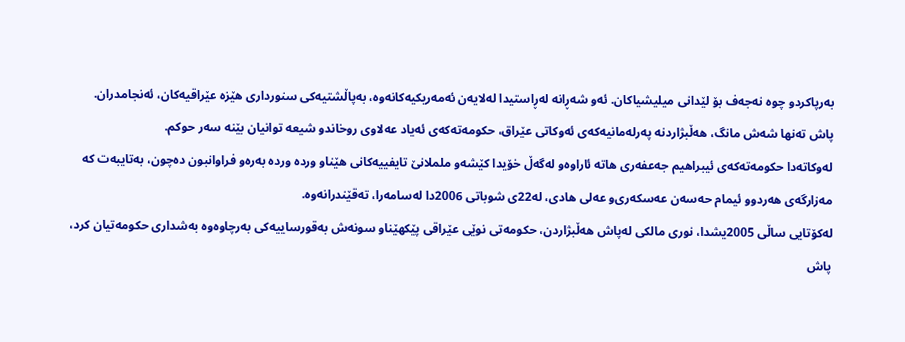به‌رپاكرد‌و چوه‌ نه‌جه‌ف بۆ لێدانی‌ میلیشیاكان. ئه‌و شه‌ڕانه‌ له‌ڕاستیدا له‌لایه‌ن ئه‌مه‌ریكیه‌كانه‌وه‌، به‌پاڵشتیه‌كی‌ سنورداری‌ هێزه‌ عێراقیه‌كان، ئه‌نجامدران.
پاش ته‌نها شه‌ش مانگ، هه‌ڵبژاردنه‌ په‌رله‌مانیه‌كه‌ی‌ ئه‌وكاتی‌ عێراق، حكومه‌ته‌كه‌ی‌ ئه‌یاد عه‌لاوی‌ روخاند‌و شیعه‌ توانیان بێنه‌ سه‌ر حوكم.
له‌وكاته‌دا حكومه‌ته‌كه‌ی‌ ئیبراهیم جه‌عفه‌ری‌ هاته‌ ئاراوه‌‌و له‌گه‌ڵ خۆیدا كێشه‌‌و ململانێ‌ تایفییه‌كانی‌ هێنا‌و ورده‌ ورده‌ به‌ره‌و فراوانبون ده‌چون، به‌تایبه‌ت كه‌ مه‌زارگه‌ی‌ هه‌ردوو ئیمام حه‌سه‌ن عه‌سكه‌ری‌‌و عه‌لی‌ هادی‌، له‌22ی‌ شوباتی‌ 2006دا له‌سامه‌را، ته‌قێندرانه‌وه‌.
له‌كۆتایی‌ ساڵی‌ 2005یشدا، نوری‌ مالكی‌ له‌پاش هه‌ڵبژاردن، حكومه‌تی‌ نوێی‌ عێراقی‌ پێكهێنا‌و سونه‌ش به‌قورساییه‌كی‌ به‌رچاوه‌وه‌ به‌شداری‌ حكومه‌تیان كرد، پاش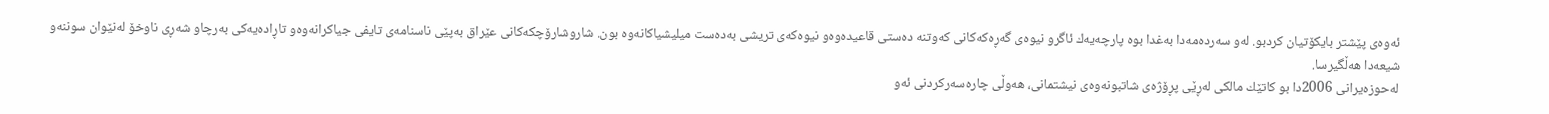ئه‌وه‌ی‌ پێشتر بایكۆتیان كردبو. له‌و سه‌رده‌مه‌دا به‌غدا بوه‌ پارچه‌یه‌ك ئاگر‌و نیوه‌ی‌ گه‌ڕه‌كه‌كانی‌ كه‌وتنه‌ ده‌ستی‌ قاعیده‌وه‌‌و نیوه‌كه‌ی‌ تریشی‌ به‌ده‌ست میلیشیاكانه‌وه‌ بون. شاروشارۆچكه‌كانی‌ عێراق به‌پێی‌ ناسنامه‌ی‌ تایفی‌ جیاكرانه‌وه‌‌و تاڕاده‌یه‌كی‌ به‌رچاو شه‌ڕی‌ ناوخۆ له‌نێوان سوننه‌‌و شیعه‌دا هه‌ڵگیرسا.
له‌حوزه‌یرانی‌ 2006دا بو كاتێك مالكی‌ له‌ڕێی‌ پڕۆژه‌ی‌ شاتبونه‌وه‌ی‌ نیشتمانی‌، هه‌وڵی‌ چاره‌سه‌ركردنی‌ ئه‌و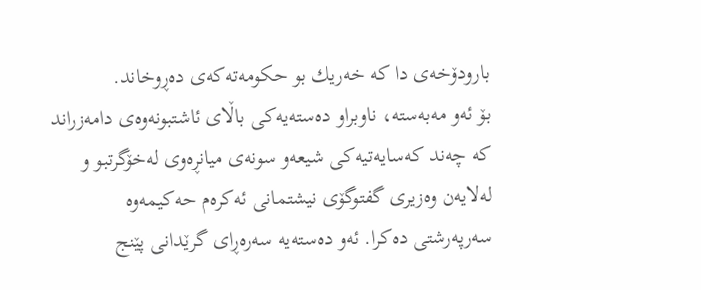بارودۆخه‌ی‌ دا كه‌ خه‌ریك بو حكومه‌ته‌كه‌ی‌ ده‌ڕوخاند.
بۆ ئه‌و مه‌به‌سته‌، ناوبراو ده‌سته‌یه‌كی‌ باڵای‌ ئاشتبونه‌وه‌ی‌ دامه‌زراند كه‌ چه‌ند كه‌سایه‌تیه‌كی‌ شیعه‌‌و سونه‌ی‌ میانڕه‌وی‌ له‌خۆگرتبو ‌و له‌لایه‌ن وه‌زیری‌ گفتوگۆی‌ نیشتمانی‌ ئه‌كره‌م حه‌كیمه‌وه‌ سه‌رپه‌رشتی‌ ده‌كرا. ئه‌و ده‌سته‌یه‌ سه‌ره‌ڕای‌ گرێدانی‌ پێنج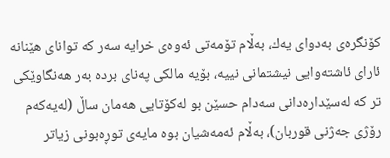كۆنگره‌ی‌ به‌دوای‌ یه‌ك، به‌ڵام تۆمه‌تی‌ ئه‌وه‌ی‌ خرایه‌ سه‌ر كه‌ توانای‌ هێنانه‌ ئارای‌ ئاشته‌وایی‌ نیشتمانی‌ نییه‌، بۆیه‌ مالكی‌ په‌نای‌ برده‌ به‌ر هه‌نگاوێكی‌ تر كه‌ له‌سێداره‌دانی‌ سه‌دام حسێن بو له‌كۆتایی‌ هه‌مان ساڵ (له‌یه‌كه‌م رۆژی‌ جه‌ژنی‌ قوربان)، به‌ڵام ئه‌مه‌شیان بوه‌ مایه‌ی‌ توڕه‌بونی‌ زیاتر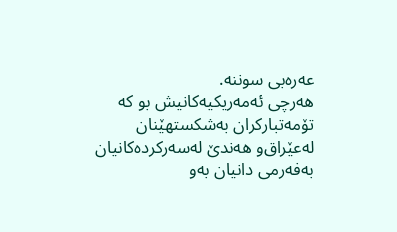عه‌ره‌بی‌ سوننه‌.
هه‌رچی‌ ئه‌مه‌ریكیه‌كانیش بو كه‌ تۆمه‌تباركران به‌شكستهێنان له‌عێراق‌و هه‌ندێ‌ له‌سه‌ركرده‌كانیان به‌فه‌رمی‌ دانیان به‌و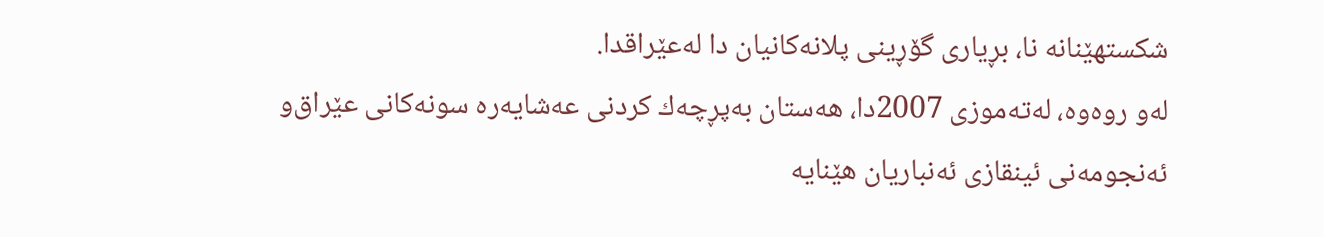شكستهێنانه‌ نا، بڕیاری‌ گۆڕینی‌ پلانه‌كانیان دا له‌عێراقدا.
له‌و روه‌وه‌، له‌ته‌موزی‌ 2007دا، هه‌ستان به‌پڕچه‌ك كردنی‌ عه‌شایه‌ره‌ سونه‌كانی‌ عێراق‌و ئه‌نجومه‌نی‌ ئینقازی‌ ئه‌نباریان هێنایه‌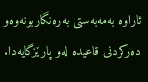ئاراوه‌ به‌مه‌به‌ستی‌ به‌ره‌نگاربونه‌وه‌‌و ده‌ركردنی‌ قاعیده‌ له‌و پارێزگایه‌دا.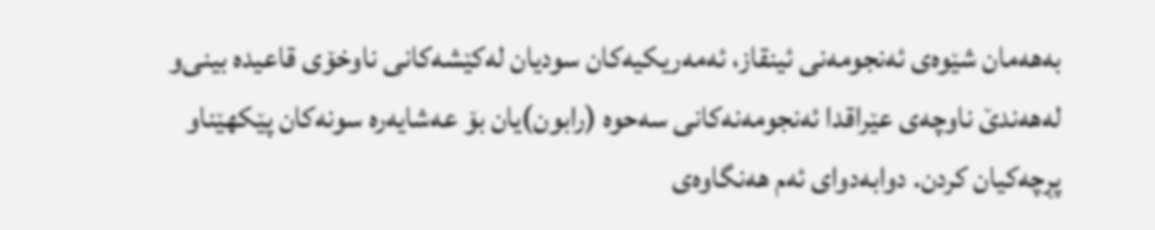به‌هه‌مان شێوه‌ی‌ ئه‌نجومه‌نی‌ ئینقاز، ئه‌مه‌ریكیه‌كان سودیان له‌كێشه‌كانی‌ ناوخۆی‌ قاعیده‌ بینی‌‌و له‌هه‌ندێ‌ ناوچه‌ی‌ عێراقدا ئه‌نجومه‌نه‌كانی‌ سه‌حوه‌ (رابون)یان بۆ عه‌شایه‌ره‌ سونه‌كان پێكهێنا‌و پڕچه‌كیان كردن. دوابه‌دوای‌ ئه‌م هه‌نگاوه‌ی‌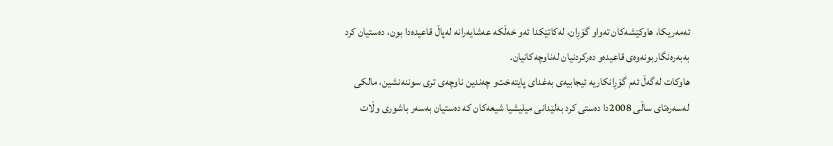ئه‌مه‌ریكا، هاوكێشه‌كان ته‌واو گۆڕان، له‌كاتێكدا ئه‌و خه‌ڵكه‌ عه‌شایه‌رانه‌ له‌پاڵ قاعیده‌دا بون، ده‌ستیان كرد به‌به‌ره‌نگاربونه‌وه‌ی‌ قاعیده‌‌و ده‌ركردنیان له‌ناوچه‌كانیان.
هاوكات له‌گه‌ڵ ئه‌م گۆڕانكاریه‌ ئیجابیه‌ی‌ به‌غدای‌ پایته‌خت‌و چه‌ندین ناوچه‌ی‌ تری‌ سوننه‌نشین، مالكی‌ له‌سه‌ره‌تای‌ ساڵی‌ 2008دا ده‌ستی‌ كرد به‌لێدانی‌ میلیشیا شیعه‌كان كه‌ ده‌ستیان به‌سه‌ر باشوری‌ وڵات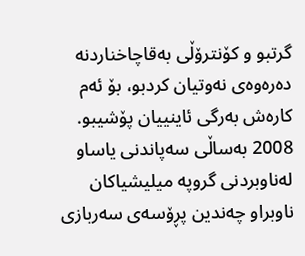گرتبو ‌و كۆنترۆڵی‌ به‌قاچاخناردنه‌ ده‌ره‌وه‌ی‌ نه‌وتیان كردبو، بۆ ئه‌م كاره‌ش به‌رگی‌ ئاینییان پۆشیبو.
2008 به‌ساڵی‌ سه‌پاندنی‌ یاسا‌و له‌ناوبردنی‌ گروپه‌ میلیشیاكان ناوبرا‌و چه‌ندین پڕۆسه‌ی‌ سه‌ربازی‌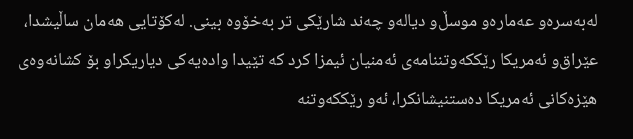له‌به‌سره‌‌و عه‌ماره‌‌و موسڵ‌و دیاله‌‌و چه‌ند شارێكی‌ تر به‌خۆوه‌ بینی‌. له‌كۆتایی‌ هه‌مان ساڵیشدا، عێراق‌و ئه‌مریكا رێككه‌وتننامه‌ی‌ ئه‌منیان ئیمزا كرد كه‌ تێیدا واده‌یه‌كی‌ دیاریكراو بۆ كشانه‌وه‌ی‌ هێزه‌كانی‌ ئه‌مریكا ده‌ستنیشانكرا، ئه‌و رێككه‌وتنه‌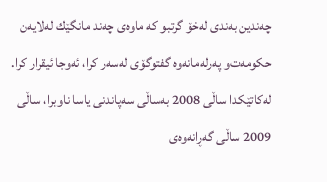چه‌ندین به‌ندی‌ له‌خۆ گرتبو كه‌ ماوه‌ی‌ چه‌ند مانگێك له‌لایه‌ن حكومه‌ت‌و په‌رله‌مانه‌وه‌ گفتوگۆی‌ له‌سه‌ر كرا، ئه‌وجا ئیقرار كرا.
له‌كاتێكدا ساڵی‌ 2008 به‌ساڵی‌ سه‌پاندنی‌ یاسا ناوبرا، ساڵی‌ 2009 ساڵی‌ گه‌ڕانه‌وه‌ی‌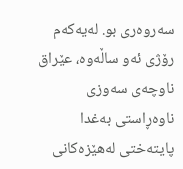سه‌روه‌ری‌ بو. له‌یه‌كه‌م رۆژی‌ ئه‌و ساڵه‌وه‌، عێراق ناوچه‌ی‌ سه‌وزی‌ ناوه‌ڕاستی‌ به‌غدا پایته‌ختی‌ له‌هێزه‌كانی‌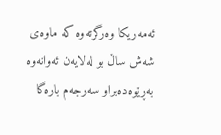ئه‌مه‌ریكا وه‌رگرته‌وه‌ كه‌ ماوه‌ی‌ شه‌ش ساڵ بو له‌لایه‌ن ئه‌وانه‌وه‌ به‌ڕێوه‌ده‌برا‌و سه‌رجه‌م باره‌گا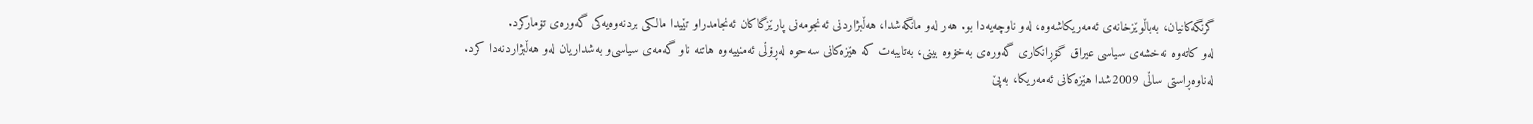گرنگه‌كانیان، به‌باڵوێزخانه‌ی‌ ئه‌مه‌ریكاشه‌وه‌، له‌و ناوچه‌یه‌دا بو. هه‌ر له‌و مانگه‌شدا، هه‌ڵبژاردنی‌ ئه‌نجومه‌نی‌ پارێزگاكان ئه‌نجامدرا‌و تێیدا مالكی‌ بردنه‌وه‌یه‌كی‌ گه‌وره‌ی‌ تۆماركرد.
له‌و كاته‌وه‌ نه‌خشه‌ی‌ سیاسی‌ عیراق گۆڕانكاری‌ گه‌وره‌ی‌ به‌خۆوه‌ بینی‌، به‌تایبه‌ت كه‌ هێزه‌كانی‌ سه‌حوه‌ له‌ڕۆڵی‌ ئه‌منییه‌وه‌ هاتنه‌ ناو گه‌مه‌ی‌ سیاسی‌‌و به‌شداریان له‌و هه‌ڵبژاردنه‌دا كرد.
له‌ناوه‌ڕاستی‌ ساڵی‌ 2009شدا هێزه‌كانی‌ ئه‌مه‌ریكا، به‌پێ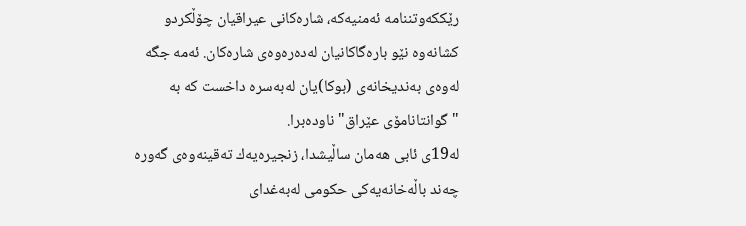رێككه‌وتننامه‌ ئه‌منیه‌كه‌، شاره‌كانی‌ عیراقیان چۆڵكرد‌و كشانه‌وه‌ نێو باره‌گاكانیان له‌ده‌ره‌وه‌ی‌ شاره‌كان. ئه‌مه‌ جگه‌ له‌وه‌ی‌ به‌ندیخانه‌ی‌ (بوكا)یان له‌به‌سره‌ داخست كه‌ به‌ "گوانتانامۆی‌ عێراق" ناوده‌برا.
له‌19ی‌ ئابی‌ هه‌مان ساڵیشدا، زنجیره‌یه‌ك ته‌قینه‌وه‌ی‌ گه‌وره‌ چه‌ند باڵه‌خانه‌یه‌كی‌ حكومی‌ له‌به‌غدای‌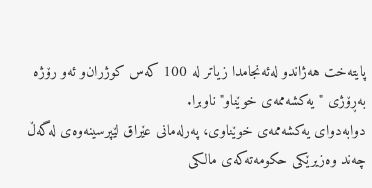پایته‌خت هه‌ژاند‌و له‌ئه‌نجامدا زیاتر له‌ 100 كه‌س كوژران‌و ئه‌و رۆژه‌ به‌ڕۆژی‌ "یه‌كشه‌ممه‌ی‌ خوێناو" ناوبرا.
دوابه‌دوای‌ یه‌كشه‌ممه‌ی‌ خوێناوی‌، په‌رله‌مانی‌ عێراق لێپرسینه‌وه‌ی‌ له‌گه‌ڵ چه‌ند وه‌زیرێكی‌ حكومه‌ته‌كه‌ی‌ مالكی‌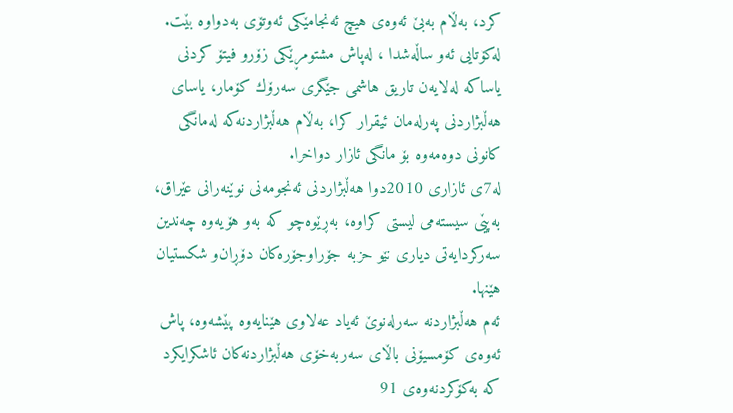كرد، به‌ڵام به‌بێ‌ ئه‌وه‌ی‌ هیچ ئه‌نجامێكی‌ ئه‌وتۆی‌ به‌دواوه‌ بێت. له‌كۆتایی‌ ئه‌و ساڵه‌شدا ، له‌پاش مشتومڕێكی‌ زۆر‌و فیتۆ كردنی‌ یاساكه‌ له‌لایه‌ن تاریق هاشمی‌ جێگری‌ سه‌رۆك كۆمار، یاسای‌ هه‌ڵبژاردنی‌ په‌رله‌مان ئیقرار كرا، به‌ڵام هه‌ڵبژاردنه‌كه‌ له‌مانگی‌ كانونی‌ دوه‌مه‌وه‌ بۆ مانگی‌ ئازار دواخرا.
له‌7ی‌ ئازاری‌ 2010دوا هه‌ڵبژاردنی‌ ئه‌نجومه‌نی‌ نوێنه‌رانی‌ عێراق، به‌پێی‌ سیسته‌می‌ لیستی‌ كراوه‌، به‌ڕێوه‌چو كه‌ به‌و هۆیه‌وه‌ چه‌ندین سه‌ركردایه‌تی‌ دیاری‌ نێو حزبه‌ جۆراوجۆره‌كان دۆڕان‌و شكستیان هێنها.
ئه‌م هه‌ڵبژاردنه‌ سه‌رله‌نوێ‌ ئه‌یاد عه‌لاوی‌ هێنایه‌وه‌ پێشه‌وه‌، پاش ئه‌وه‌ی‌ كۆمسیۆنی‌ باڵای‌ سه‌ربه‌خۆی‌ هه‌ڵبژاردنه‌كان ئاشكرایكرد كه‌ به‌كۆكردنه‌وه‌ی‌ 91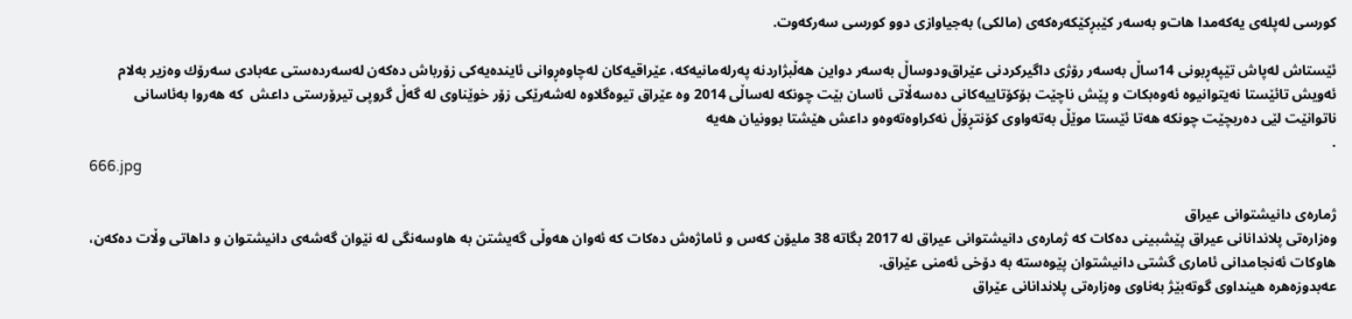كورسی‌ له‌پله‌ی‌ یه‌كه‌مدا هات‌و به‌سه‌ر كێبڕكێكه‌ره‌كه‌ی‌ (مالكی‌) به‌جیاوازی‌ دوو كورسی‌ سه‌ركه‌وت.

ئێستاش له‌پاش تێپه‌ڕبونی‌ 14ساڵ به‌سه‌ر رۆژی‌ داگیركردنی‌ عێراق‌ودوساڵ به‌سه‌ر دواین هه‌ڵبژاردنه‌ په‌رله‌مانیه‌كه‌، عێراقیه‌كان له‌چاوه‌ڕوانی‌ ئاینده‌یه‌كی زۆرباش ده‌كه‌ن له‌سه‌رده‌ستی عه‌بادی سه‌رۆك وه‌زیر به‌لام ئه‌ویش تائێستا نه‌یتوانیوه‌ ئه‌وه‌بكات و پێش ناچێت بۆكۆتاییه‌كانی ده‌سه‌ڵاتی ئاسان بێت چونكه‌ له‌ساڵی 2014 وه‌ عێراق تیوه‌گلاوه‌ له‌شه‌رێكی زۆر خوێناوی له‌ گه‌ڵ گروپی تیرۆرستی داعش  كه‌ هه‌روا به‌ئاسانی ناتوانێت لێی ده‌ربچێت چونكه‌ هه‌تا ئێستا موێڵ به‌ته‌واوی كۆنتڕۆڵ نه‌كراوه‌ته‌وه‌و داعش هێشتا بوونیان هه‌یه‌
.
666.jpg

ژماره‌ی دانیشتوانی عیراق
وه‌زاره‌تی پلاندانانی عیراق پێشبینی ده‌كات كه‌ ژماره‌ی دانیشتوانی عیراق له‌ 2017 بگاته‌ 38 ملیۆن كه‌س و ئاماژه‌ش ده‌كات كه‌ ئه‌وان هه‌وڵی گه‌یشتن به‌ هاوسه‌نگی له‌ نێوان گه‌شه‌ی دانیشتوان و داهاتی وڵات ده‌كه‌ن، هاوكات ئه‌نجامدانی ئاماری گشتی دانیشتوان پێوه‌سته‌ به‌ دۆخی ئه‌منی عێراق.
عه‌بدوزه‌هره‌ هینداوی گوته‌بێژ به‌ناوی وه‌زاره‌تی پلاندانانی عێراق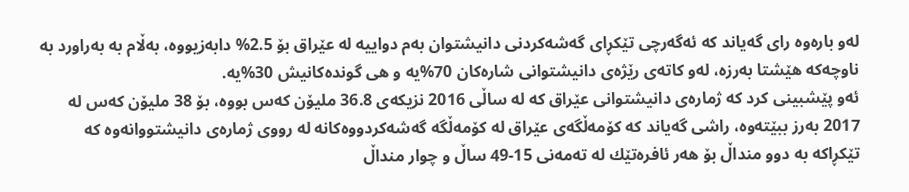له‌و باره‌وه‌ رای گه‌یاند كه‌ ئه‌گه‌رچی تێكڕای گه‌شه‌كردنی دانیشتوان به‌م دواییه‌ له‌ عێراق بۆ 2.5% دابه‌زیووه‌، به‌ڵام به‌ به‌راورد به‌ ناوچه‌كه‌ هێشتا به‌رزه‌، له‌و كاته‌ی رێژه‌ی دانیشتوانی شاره‌كان 70%یه‌ و هی گونده‌كانیش 30%یه‌.
ئه‌و پێشبینی كرد كه‌ ژماره‌ی دانیشتوانی عێراق كه‌ له‌ ساڵی 2016 نزیكه‌ی 36.8 ملیۆن كه‌س بووه‌، بۆ 38 ملیۆن كه‌س له‌ 2017 به‌رز ببێته‌وه‌، راشی گه‌یاند كه‌ كۆمه‌ڵگه‌ی عێراق له‌ كۆمه‌ڵگه‌ گه‌شه‌كردووه‌كانه‌ له‌ رووی ژماره‌ی دانیشتووانه‌وه‌ كه‌ تێكڕاكه‌ به‌ دوو منداڵ بۆ هه‌ر ئافره‌تێك له‌ ته‌مه‌نی 15-49 ساڵ و چوار منداڵ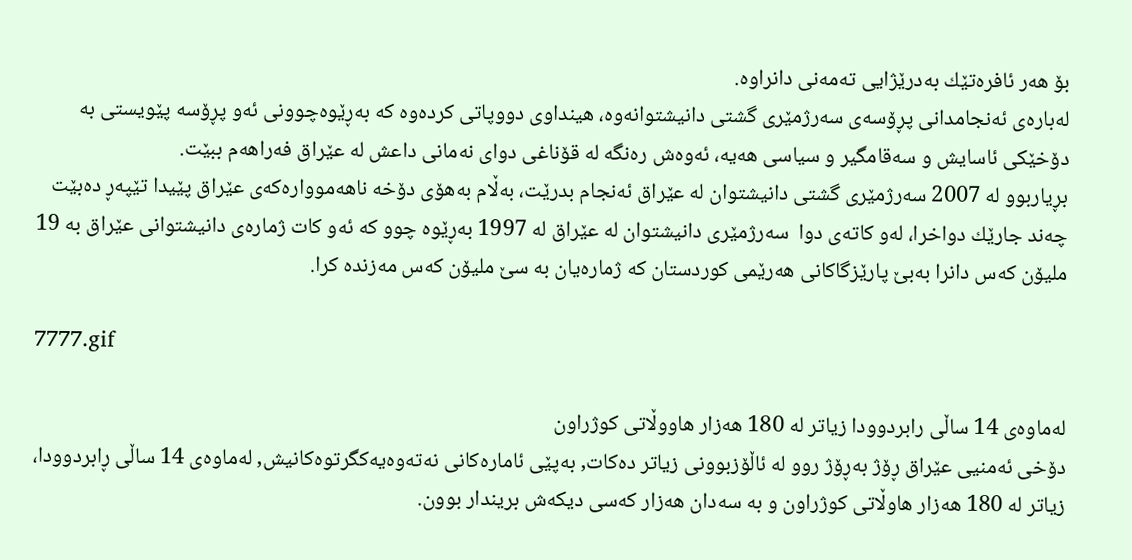بۆ هه‌ر ئافره‌تێك به‌درێژایی ته‌مه‌نی دانراوه‌.
له‌باره‌ی ئه‌نجامدانی پڕۆسه‌ی سه‌رژمێری گشتی دانیشتوانه‌وه‌، هینداوی دووپاتی كرده‌وه‌ كه‌ به‌ڕێوه‌چوونی ئه‌و پڕۆسه‌ پێویستی به‌ دۆخێكی ئاسایش و سه‌قامگیر و سیاسی هه‌یه‌، ئه‌وه‌ش ره‌نگه‌ له‌ قۆناغی دوای نه‌مانی داعش له‌ عێراق فه‌راهه‌م ببێت.
بڕیاربوو له‌ 2007 سه‌رژمێری گشتی دانیشتوان له‌ عێراق ئه‌نجام بدرێت، به‌ڵام به‌هۆی دۆخه‌ ناهه‌موواره‌كه‌ی عێراق پێیدا تێپه‌ڕ ده‌بێت چه‌ند جارێك دواخرا، له‌و كاته‌ی دوا  سه‌رژمێری دانیشتوان له‌ عێراق له‌ 1997 به‌ڕێوه‌ چوو كه‌ ئه‌و كات ژماره‌ی دانیشتوانی عێراق به‌ 19 ملیۆن كه‌س دانرا به‌بێ پارێزگاكانی هه‌رێمی كوردستان كه‌ ژماره‌یان به‌ سێ ملیۆن كه‌س مه‌زنده‌ كرا.

7777.gif

له‌ماوه‌ی‌ 14 ساڵی‌ رابردوودا زیاتر له‌ 180 هه‌زار هاووڵاتی كوژراون
دۆخی‌ ئه‌منیی‌ عێراق ڕۆژ به‌ڕۆژ روو له‌ ئاڵۆزبوونی زیاتر ده‌كات, به‌پێی ئاماره‌كانی‌ نه‌ته‌وه‌یه‌كگرتوه‌كانیش, له‌ماوه‌ی‌ 14 ساڵی‌ ڕابردوودا، زیاتر له‌ 180 هه‌زار هاوڵاتی كوژراون و به‌ سه‌دان هه‌زار كه‌سی دیكه‌ش بریندار بوون.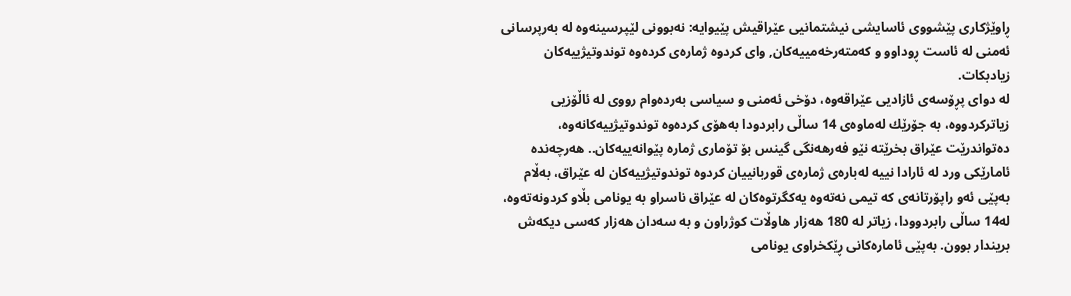ڕاوێژكاری‌ پێشووی‌ ئاسایشی‌ نیشتمانیی‌ عێراقیش پێیوایه‌: نه‌بوونی‌ لێپرسینه‌وه‌ له‌ به‌رپرسانی‌ ئه‌منی‌ له‌ ئاست ڕوداوو و كه‌مته‌رخه‌مییه‌كان, وای كردوه‌ ژماره‌ی‌ كرده‌وه‌ توندوتیژییه‌كان زیادبكات.
له‌ دوای پڕۆسه‌ی ئازادیی عێراقه‌وه‌، دۆخی ئه‌منی و سیاسی به‌رده‌وام رووی له‌ ئاڵۆزیی زیاتركردووه‌، به‌ جۆرێك له‌ماوه‌ی 14 ساڵی رابردودا به‌هۆی كرده‌وه‌ توندوتیژییه‌كانه‌وه‌، ده‌تواندرێت عێراق بخرێته‌ نێو فه‌رهه‌نگی گینس بۆ تۆماری ژماره‌ پێوانه‌ییه‌كان.. هه‌رچه‌نده‌ ئامارێكی ورد له‌ ئارادا نییه‌ له‌باره‌ی ژماره‌ی قوربانییان كردوه‌ توندوتیژییه‌كان له‌ عێراق، به‌ڵام به‌پێی ئه‌و راپۆرتانه‌ی كه تیمی نه‌ته‌وه‌ یه‌كگرتوه‌كان له‌ عێراق ناسراو به‌ یونامی بڵاو كردونه‌ته‌وه‌، له‌14 ساڵی رابردوودا، زیاتر له‌ 180 هه‌زار هاوڵات كوژراون و به‌ سه‌دان هه‌زار كه‌سی دیكه‌ش بریندار بوون. به‌پێی ئاماره‌كانی ڕێكخراوی یونامی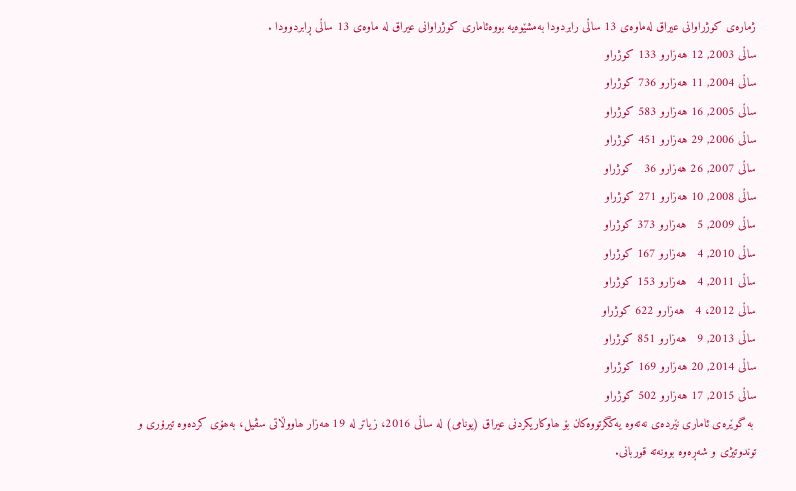ژماره‌ی كوژراوانی عیراق له‌ماوه‌ی 13 ساڵی رابردودا به‌مشێوه‌یه‌ بووه‌ئاماری كوژراوانی عیراق له‌ ماوه‌ی 13 ساڵی ڕابردوودا .
ساڵی 2003, 12 هه‌زارو 133 كوژراو
ساڵی‌ 2004, 11 هه‌زارو 736 كوژراو
ساڵی‌ 2005, 16 هه‌زارو 583 كوژراو
ساڵی‌ 2006, 29 هه‌زارو 451 كوژراو
ساڵی‌ 2007, 26 هه‌زارو 36   كوژراو
ساڵی‌ 2008, 10 هه‌زارو 271 كوژراو
ساڵی‌ 2009, 5   هه‌زارو 373 كوژراو
ساڵی‌ 2010, 4   هه‌زارو 167 كوژراو
ساڵی‌ 2011, 4   هه‌زارو 153 كوژراو
ساڵی‌ 2012، 4   هه‌زارو 622 كوژراو
ساڵی‌ 2013, 9   هه‌زارو 851 كوژراو
ساڵی‌ 2014, 20 هه‌زارو 169 كوژراو
ساڵی‌ 2015, 17 هه‌زارو 502 كوژراو
 به‌ گوێره‌ی ئاماری نێرده‌ی نه‌ته‌وه‌ یه‌كگرتووه‌كان بۆ ھاوكاریكردنی عیراق (یونامی) له‌ ساڵی 2016، زیاتر له‌ 19 ھه‌زار ھاووڵاتی سڤیل، به‌ھۆی كرده‌وه‌ تیرۆری و توندوتیژی و شه‌ڕه‌وه‌ بوونه‌ته‌ قوربانی.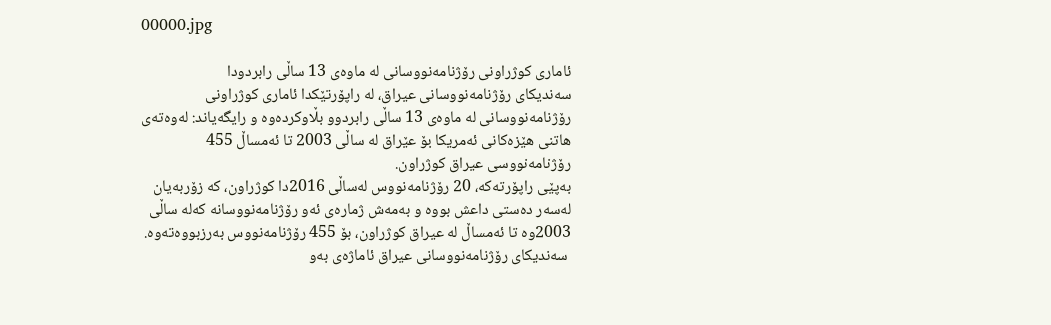00000.jpg

ئاماری كوژراونی رۆژنامه‌نووسانی له‌ ماوه‌ی 13 ساڵی رابردودا
سه‌ندیكای رۆژنامه‌نووسانی عیراق، له‌ راپۆرتێكدا ئاماری كوژراونی رۆژنامه‌نووسانی له‌ ماوه‌ی 13 ساڵی رابردوو بڵاوكرده‌وه‌ و رایگه‌یاند: له‌وه‌ته‌ی هاتنی هێزه‌كانی ئه‌مریكا بۆ عێراق له‌ ساڵی 2003 تا ئه‌مساڵ 455 رۆژنامه‌نووسی عیراق كوژراون.
به‌پێی راپۆرته‌كه‌، 20 رۆژنامه‌نووس له‌ساڵی 2016دا كوژراون، كه‌ زۆربه‌یان له‌سه‌ر ده‌ستی داعش بووه‌ و به‌مه‌ش ژماره‌ی ئه‌و رۆژنامه‌نووسانه‌ كه‌له‌ ساڵی 2003وه‌ تا ئه‌مساڵ له‌ عیراق كوژراون، بۆ 455 رۆژنامه‌نووس به‌رزبووه‌ته‌وه‌.
 سه‌ندیكای رۆژنامه‌نووسانی عیراق ئاماژه‌ی به‌و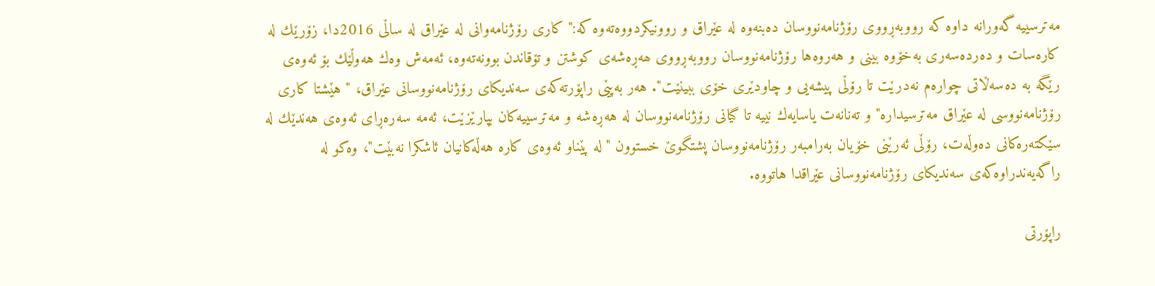مه‌ترسییه‌ گه‌ورانه‌ داوه‌ كه‌ رووبه‌ڕووی رۆژنامه‌نووسان ده‌بنه‌وه‌ له‌ عێراق و روونیكردووه‌ته‌وه‌ كه‌:" كاری رۆژنامه‌وانی له‌ عێراق له‌ ساڵی 2016دا، زۆرێك له‌ كاره‌سات و ده‌رده‌سه‌ری به‌خۆوه‌ بینی و هه‌روه‌ها رۆژنامه‌نووسان رووبه‌ڕووی ھه‌ڕه‌شه‌ی كوشتن و تۆقاندن بوونه‌ته‌وه‌، ئه‌مه‌ش وه‌ك هه‌وڵێك بۆ ئه‌وه‌ی رێگه‌ به‌ ده‌سه‌ڵاتی چواره‌م نه‌درێت تا رۆڵی پیشه‌یی و چاودێری خۆی ببینێت". هه‌ر به‌پێی راپۆرته‌كه‌ی سه‌ندیكای رۆژنامه‌نووسانی عێراق، "هێشتا كاری رۆژنامه‌نووسی له‌ عێراق مه‌ترسیداره‌" و ته‌نانه‌ت یاسایه‌ك نییه‌ تا گیانی رۆژنامه‌نووسان له‌ هه‌ڕه‌شه‌ و مه‌ترسییه‌كان بپارێزێت، ئه‌مه‌ سه‌ره‌ڕای ئه‌وه‌ی هه‌ندێك له‌ سێكته‌ره‌كانی ده‌وڵه‌ت، رۆڵی ئه‌رێنی خۆیان به‌رامبه‌ر رۆژنامه‌نووسان پشتگوێ خستوون "له‌ پێناو ئه‌وه‌ی كاره‌ هه‌ڵه‌كانیان ئاشكرا نه‌بێت"، وه‌كو له‌ راگه‌یه‌ندراوه‌كه‌ی سه‌ندیكای رۆژنامه‌نووسانی عێراقدا هاتووه‌.

راپۆرتی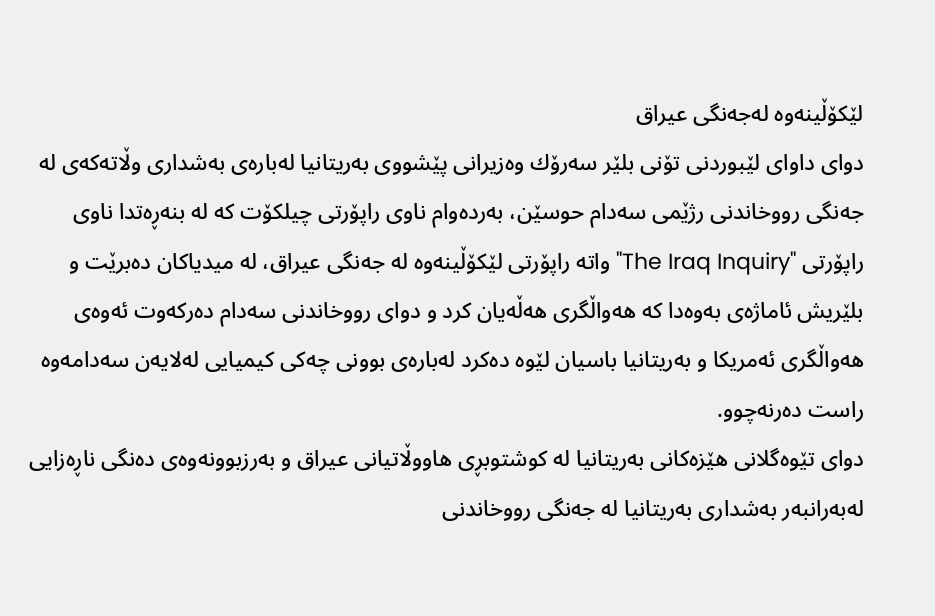لێكۆڵینه‌وه‌ له‌جه‌نگی عیراق
دوای داوای لێبوردنی تۆنی بلێر سه‌رۆك وه‌زیرانی پێشووی به‌ریتانیا له‌باره‌ی به‌شداری وڵاته‌كه‌ی له‌ جه‌نگی رووخاندنی رژێمی سه‌دام حوسێن، به‌رده‌وام ناوی راپۆرتی چیلكۆت كه‌ له‌ بنه‌ڕه‌تدا ناوی راپۆرتی "The Iraq Inquiry" واته‌ راپۆرتی لێكۆڵینه‌وه‌ له‌ جه‌نگی عیراق، له‌ میدیاكان ده‌برێت و بلێریش ئاماژه‌ی به‌وه‌دا كه‌ هه‌واڵگری هه‌ڵه‌یان كرد و دوای رووخاندنی سه‌دام ده‌ركه‌وت ئه‌وه‌ی هه‌واڵگری ئه‌مریكا و به‌ریتانیا باسیان لێوه‌ ده‌كرد له‌باره‌ی بوونی چه‌كی كیمیایی له‌لایه‌ن سه‌دامه‌وه‌ راست ده‌رنه‌چوو.
دوای تێوه‌گلانی هێزه‌كانی به‌ریتانیا له‌ كوشتوبڕی هاووڵاتیانی عیراق و به‌رزبوونه‌وه‌ی ده‌نگی ناڕه‌زایی له‌به‌رانبه‌ر به‌شداری به‌ریتانیا له‌ جه‌نگی رووخاندنی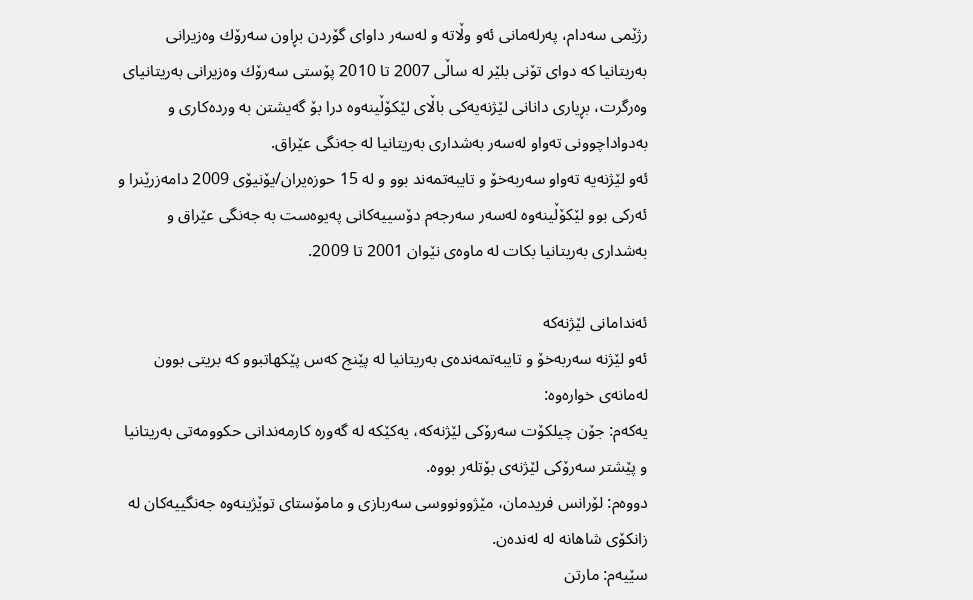رژێمی سه‌دام، په‌رله‌مانی ئه‌و وڵاته‌ و له‌سه‌ر داوای گۆردن بڕاون سه‌رۆك وه‌زیرانی به‌ریتانیا كه‌ دوای تۆنی بلێر له‌ ساڵی 2007 تا 2010 پۆستی سه‌رۆك وه‌زیرانی به‌ریتانیای وه‌رگرت، بڕیاری دانانی لێژنه‌یه‌كی باڵای لێكۆڵینه‌وه‌ درا بۆ گه‌یشتن به‌ ورده‌كاری و به‌دواداچوونی ته‌واو له‌سه‌ر به‌شداری به‌ریتانیا له‌ جه‌نگی عێراق.
ئه‌و لێژنه‌یه‌ ته‌واو سه‌ربه‌خۆ و تایبه‌تمه‌ند بوو و له‌ 15 حوزه‌یران/یۆنیۆی 2009 دامه‌زرێنرا و ئه‌ركی بوو لێكۆڵینه‌وه‌ له‌سه‌ر سه‌رجه‌م دۆسییه‌كانی په‌یوه‌ست به‌ جه‌نگی عێراق و به‌شداری به‌ریتانیا بكات له‌ ماوه‌ی نێوان 2001 تا 2009.

ئه‌ندامانی لێژنه‌كه‌
ئه‌و لێژنه‌ سه‌ربه‌خۆ و تایبه‌تمه‌نده‌ی به‌ریتانیا له‌ پێنج كه‌س پێكهاتبوو كه‌ بریتی بوون له‌مانه‌ی خواره‌وه‌:
یه‌كه‌م: جۆن چیلكۆت سه‌رۆكی لێژنه‌كه‌، یه‌كێكه‌ له‌ گه‌وره‌ كارمه‌ندانی حكوومه‌تی به‌ریتانیا و پێشتر سه‌رۆكی لێژنه‌ی بۆتله‌ر بووه‌.
دووه‌م: لۆرانس فریدمان، مێژوونووسی سه‌ربازی و مامۆستای توێژینه‌وه‌ جه‌نگییه‌كان له‌ زانكۆی شاهانه‌ له‌ له‌نده‌ن.
سێیه‌م: مارتن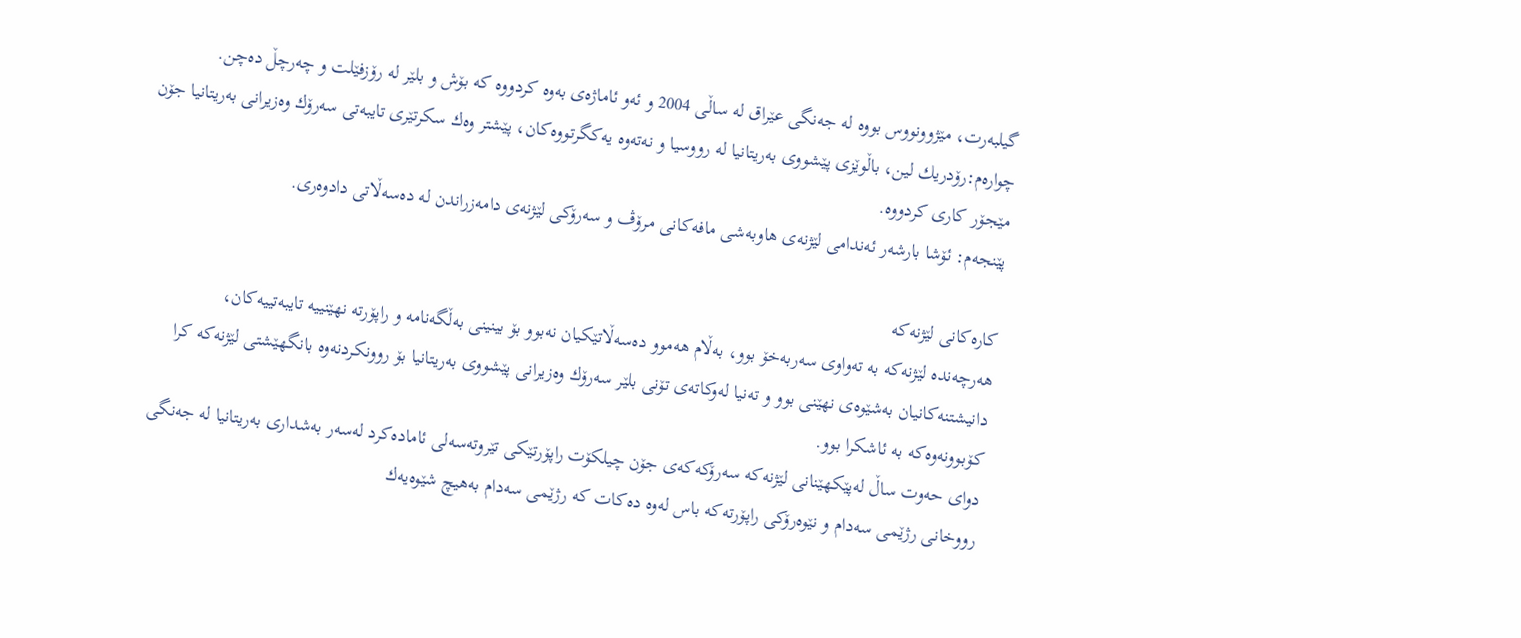گیلبه‌رت، مێژوونووس بووه‌ له‌ جه‌نگی عێراق له‌ ساڵی 2004 و ئه‌و ئاماژه‌ی به‌وه‌ كردووه‌ كه‌ بۆش و بلێر له‌ رۆزفێلت و چه‌رچڵ ده‌چن.
چواره‌م:رۆدریك لین، باڵوێزی پێشووی به‌ریتانیا له‌ رووسیا و نه‌ته‌وه‌ یه‌كگرتووه‌كان، پێشتر وه‌ك سكرتێری تایبه‌تی سه‌رۆك وه‌زیرانی به‌ریتانیا جۆن مێجۆر كاری كردووه‌.
پێنجه‌م: ئۆشا بارشه‌ر ئه‌ندامی لێژنه‌ی هاوبه‌شی مافه‌كانی مرۆڤ و سه‌رۆكی لێژنه‌ی دامه‌زراندن له‌ ده‌سه‌ڵاتی دادوه‌ری.

كاره‌كانی لێژنه‌كه‌
هه‌رچه‌نده‌ لێژنه‌كه‌ به‌ ته‌واوی سه‌ربه‌خۆ بوو، به‌ڵام هه‌موو ده‌سه‌ڵاتێكیان نه‌بوو بۆ بینینی به‌ڵگه‌نامه‌ و راپۆرته‌ نهێنییه‌ تایبه‌تییه‌كان، دانیشتنه‌كانیان به‌شێوه‌ی نهێنی بوو و ته‌نیا له‌وكاته‌ی تۆنی بلێر سه‌رۆك وه‌زیرانی پێشووی به‌ریتانیا بۆ روونكردنه‌وه‌ بانگهێشتی لێژنه‌كه‌ كرا كۆبوونه‌وه‌كه‌ به‌ ئاشكرا بوو.
دوای حه‌وت ساڵ له‌پێكهێنانی لێژنه‌كه‌ سه‌رۆكه‌كه‌ی جۆن چیلكۆت راپۆرتێكی تێروته‌سه‌لی ئاماده‌كرد له‌سه‌ر به‌شداری به‌ریتانیا له‌ جه‌نگی رووخانی رژێمی سه‌دام و نێوه‌رۆكی راپۆرته‌كه‌ باس له‌وه‌ ده‌كات كه‌ رژێمی سه‌دام به‌هیچ شێوه‌یه‌ك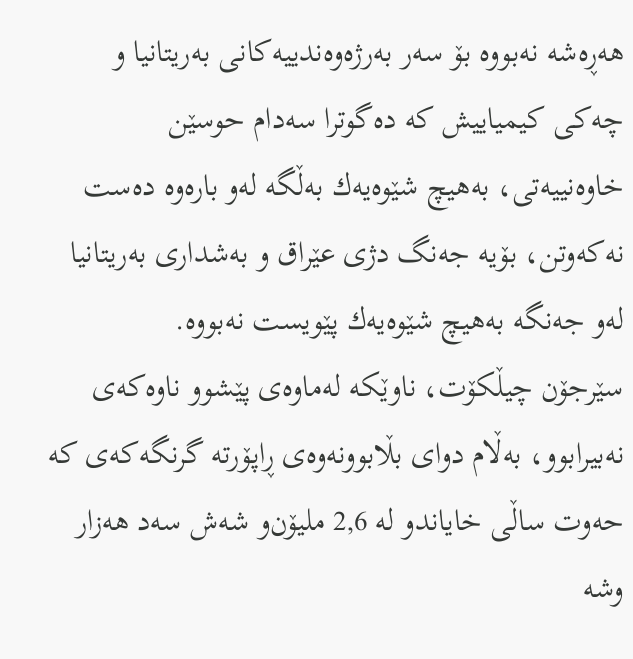هه‌ڕه‌شه‌ نه‌بووه‌ بۆ سه‌ر به‌رژه‌وه‌ندییه‌كانی به‌ریتانیا و چه‌كی كیمیاییش كه‌ ده‌گوترا سه‌دام حوسێن خاوه‌نییه‌تی، به‌هیچ شێوه‌یه‌ك به‌ڵگه‌ له‌و باره‌وه‌ ده‌ست نه‌كه‌وتن، بۆیه‌ جه‌نگ دژی عێراق و به‌شداری به‌ریتانیا له‌و جه‌نگه‌ به‌هیچ شێوه‌یه‌ك پێویست نه‌بووه‌.
سێرجۆن چیڵكۆت، ناوێكه‌ له‌ماوه‌ی پێشوو ناوه‌كه‌ی نه‌بیرابوو، به‌ڵام دوای بڵابوونه‌وه‌ی ڕاپۆرته‌ گرنگه‌كه‌ی كه‌ حه‌وت ساڵی خایاندو له‌ 2,6 ملیۆن‌و شه‌ش سه‌د هه‌زار وشه‌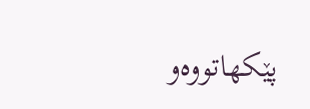پێكهاتووه‌‌و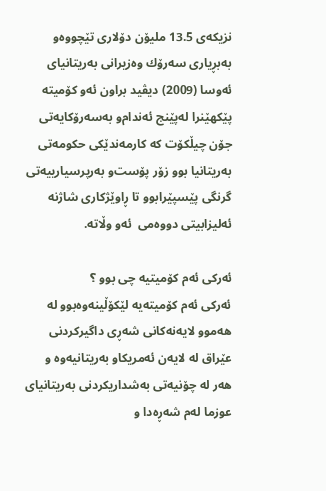نزیكه‌ی 13.5 ملیۆن دۆلاری تێچووه‌و به‌بڕیاری سه‌رۆك وه‌زیرانی به‌ریتانیای ئه‌وسا (2009) دیڤید براون ئه‌و كۆمیته‌ پێكهێنرا له‌پێنج ئه‌ندام‌و به‌سه‌رۆكایه‌تی جۆن چیڵكۆت كه‌ كارمه‌ندێكی حكومه‌تی به‌ریتانیا بوو زۆر پۆست‌و به‌رپرسیارییه‌تی  گرنگی پێسپێرابوو تا ڕاوێژكاری شاژنه‌ ئه‌لیزابیتی دووه‌می  ئه‌و وڵاته‌.

ئه‌ركی ئه‌م كۆمیتیه‌ چی بوو ؟
ئه‌ركی ئه‌م كۆمیته‌یه‌ لێكۆڵینه‌وه‌بوو له‌ هه‌موو لایه‌نه‌كانی شه‌ڕی داگیركردنی عێراق له‌ لایه‌ن ئه‌مریكاو به‌ریتانیه‌وه‌ و هه‌ر له‌ چۆنیه‌تی به‌شداریكردنی به‌ریتانیای عوزما له‌م شه‌ڕه‌دا و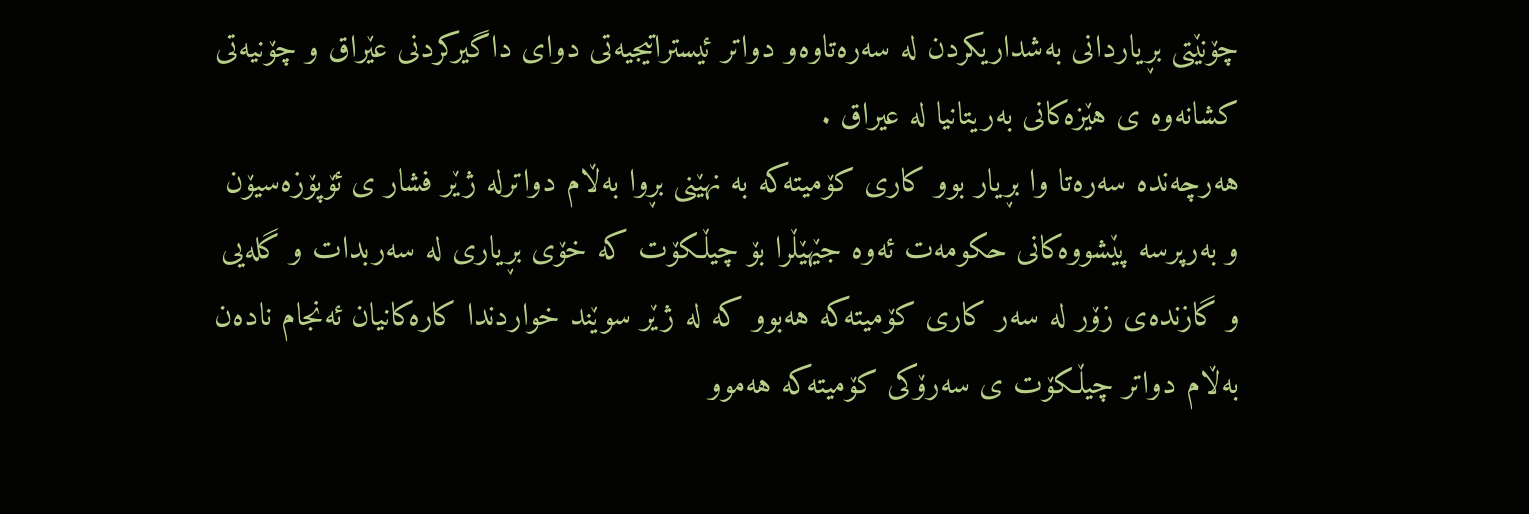چۆنێتی بڕیاردانی به‌شداریكردن له‌ سه‌ره‌تاوه‌و دواتر ئیستراتیجیه‌تی دوای داگیركردنی عێراق و چۆنیه‌تی كشانه‌وه‌ ی هێزه‌كانی به‌ریتانیا له‌ عیراق .
هه‌رچه‌نده‌ سه‌ره‌تا وا بڕیار بوو كاری كۆمیته‌كه‌ به‌ نهێنی بڕوا به‌ڵام دواترله‌ ژێر فشار ی ئۆپۆزه‌سیۆن و به‌رپرسه‌ پێشووه‌كانی حكومه‌ت ئه‌وه‌ جێهێڵرا بۆ چیڵكۆت كه‌ خۆی بڕیاری له‌ سه‌ربدات و گله‌یی و گازنده‌ی زۆر له‌ سه‌ر كاری كۆمیته‌كه‌ هه‌بوو كه‌ له‌ ژێر سوێند خواردندا كاره‌كانیان ئه‌نجام ناده‌ن به‌ڵام دواتر چیڵكۆت ی سه‌رۆكی كۆمیته‌كه‌ هه‌موو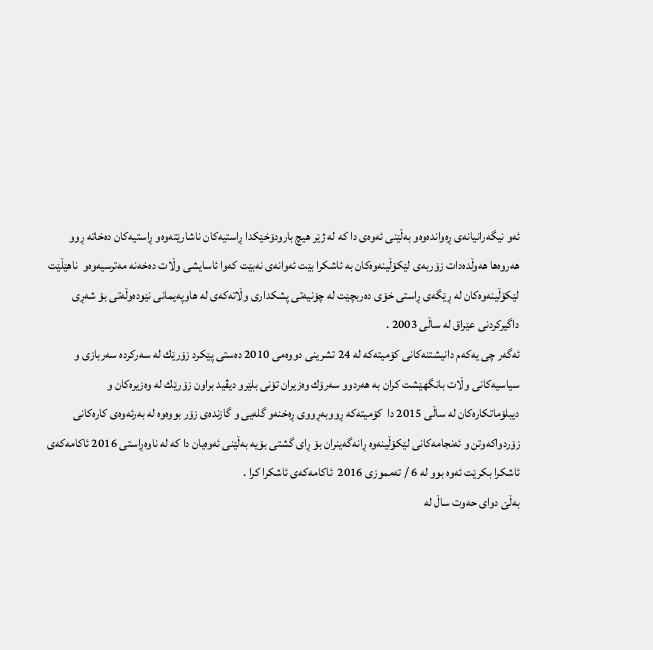ئه‌و نیگه‌رانیانه‌ی ڕه‌وانده‌وه‌و به‌ڵێنی ئه‌وه‌ی دا كه‌ له‌ ژێر هیچ بارودۆخێكدا ڕاستیه‌كان ناشارێته‌وه‌و ڕاستیه‌كان ده‌خاته‌ ڕوو هه‌روه‌ها هه‌وڵده‌دات زۆربه‌ی لێكۆڵینه‌وه‌كان به‌ ئاشكرا بێت ئه‌وانه‌ی نه‌بێت كه‌وا ئاسایشی وڵات ده‌خه‌نه‌ مه‌ترسیه‌وه‌و  ناهێڵێت لێكۆڵینه‌وه‌كان له‌ ڕێگه‌ی ڕاستی خۆی ده‌ربچێت له‌ چۆنیه‌تی پشكداری وڵاته‌كه‌ی له‌ هاوپه‌یمانی نێوده‌وڵه‌تی بۆ شه‌ڕی داگیركردنی عێراق له‌ ساڵی 2003 .
ئه‌گه‌ر چی یه‌كه‌م دانیشتنه‌كانی كۆمیته‌كه‌ له‌ 24 تشرینی دووه‌می 2010 ده‌ستی پێكرد زۆرێك له‌ سه‌ركرده‌ سه‌ربازی و سیاسیه‌كانی وڵات بانگهێشت كران به‌ هه‌ردوو سه‌رۆك وه‌زیران تۆنی بلێرو دیڤید براون زۆرێك له‌ وه‌زیره‌كان و دیبلۆماتكاره‌كان له‌ ساڵی 2015 دا  كۆمیته‌كه‌ ڕووبه‌ڕووی ڕه‌خنه‌و گله‌یی و گازنده‌ی زۆر بووه‌وه‌ له‌ به‌رئه‌وه‌ی كاره‌كانی زۆردواكه‌وتن و ئه‌نجامه‌كانی لێكۆڵینه‌وه‌ ڕانه‌گه‌ینران بۆ ڕای گشتی بۆیه‌ به‌ڵێنی ئه‌وه‌یان دا كه‌ له‌ ناوه‌ڕاستی 2016 ئاكامه‌كه‌ی ئاشكرا بكرێت ئه‌وه‌ بوو له‌ 6 / ته‌مموزی 2016  ئاكامه‌كه‌ی ئاشكرا كرا .
به‌ڵێ دوای حه‌وت ساڵ له‌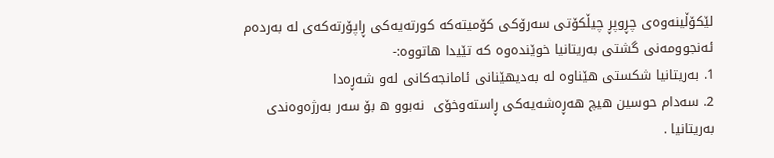لێكۆڵینه‌وه‌ی چڕوپڕ چیڵكۆتی سه‌رۆكی كۆمیته‌كه‌ كورته‌یه‌كی ڕاپۆرته‌كه‌ی له‌ به‌رده‌م ئه‌نجوومه‌نی گشتی به‌ریتانیا خوێنده‌وه‌ كه‌ تێیدا هاتووه‌:-
1. به‌ریتانیا شكستی هێناوه‌ له‌ به‌دیهێنانی ئامانجه‌كانی له‌و شه‌ڕه‌دا
2. سه‌دام حوسین هیچ هه‌ڕه‌شه‌یه‌كی ڕاسته‌وخۆی  نه‌بوو ه‌ بۆ سه‌ر به‌رژه‌وه‌ندی به‌ریتانیا .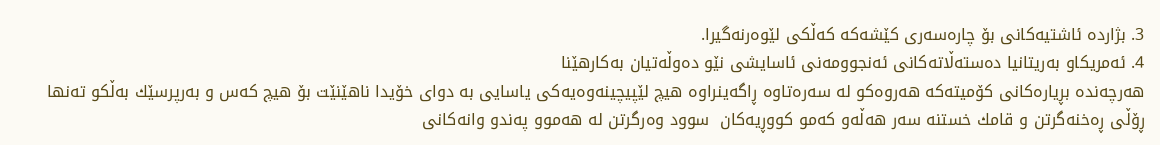3. بژارده‌ ئاشتیه‌كانی بۆ چاره‌سه‌ری كێشه‌كه‌ كه‌ڵكی لێوه‌رنه‌گیرا.
4. ئه‌مریكاو به‌ریتانیا ده‌سته‌ڵاته‌كانی ئه‌نجوومه‌نی ئاسایشی نێو ده‌وڵه‌تیان به‌كارهێنا
هه‌رچه‌نده‌ بڕیاره‌كانی كۆمیته‌كه‌ هه‌روه‌كو له‌ سه‌ره‌تاوه‌ ڕاگه‌ینراوه‌ هیچ لێپیچینه‌وه‌یه‌كی یاسایی به‌ دوای خۆیدا ناهێنێت بۆ هیچ كه‌س و به‌رپرسێك به‌ڵكو ته‌نها ڕۆڵی ڕه‌خنه‌گرتن و قامك خستنه‌ سه‌ر هه‌ڵه‌و كه‌مو كووڕیه‌كان  سوود وه‌رگرتن له‌ هه‌موو په‌ندو وانه‌كانی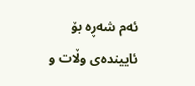ئه‌م شه‌ڕه‌ بۆ ئایینده‌ی وڵات و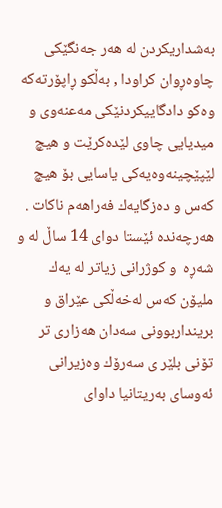به‌شداریكردن له‌ هه‌ر جه‌نگێكی چاوه‌ڕوان كراودا , به‌ڵكو ڕاپۆرته‌كه‌ وه‌كو دادگاییكردنێكی مه‌عنه‌وی و میدیایی چاوی لێده‌كرێت و هیچ لێپێچینه‌وه‌یه‌كی یاسایی بۆ هیچ كه‌س و ده‌زگایه‌ك فه‌راهه‌م ناكات .
هه‌رچه‌نده‌ ئێستا دوای 14 ساڵ له‌ و شه‌ڕه‌  و كوژرانی زیاتر له‌ یه‌ك ملیۆن كه‌س له‌خه‌ڵكی عێراق و برینداربوونی سه‌دان هه‌زاری تر تۆنی بلێر ی سه‌رۆك وه‌زیرانی ئه‌وسای به‌ریتانیا داوای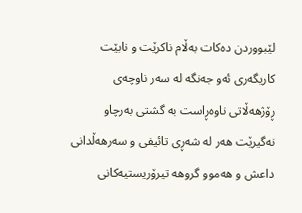لێبووردن ده‌كات به‌ڵام ناكرێت و نابێت كاریگه‌ری ئه‌و جه‌نگه‌ له‌ سه‌ر ناوچه‌ی ڕۆژهه‌ڵاتی ناوه‌ڕاست به‌ گشتی به‌رچاو نه‌گیرێت هه‌ر له‌ شه‌ڕی تائیفی و سه‌رهه‌ڵدانی داعش و هه‌موو گروهه‌ تیرۆریستیه‌كانی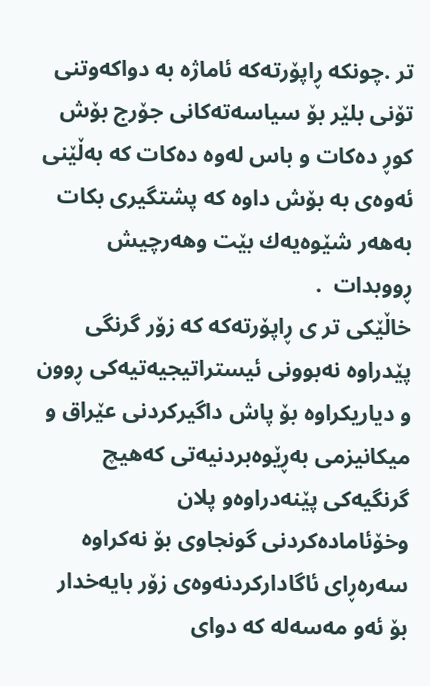تر .چونكه‌ ڕاپۆرته‌كه‌ ئاماژه‌ به‌ دواكه‌وتنی تۆنی بلێر بۆ سیاسه‌ته‌كانی جۆرج بۆش كوڕ ده‌كات و باس له‌وه‌ ده‌كات كه‌ به‌ڵێنی ئه‌وه‌ی به‌ بۆش داوه‌ كه‌ پشتگیری بكات به‌هه‌ر شێوه‌یه‌ك بێت وهه‌رچیش ڕووبدات  .
خاڵێكی تر ی ڕاپۆرته‌كه‌ كه‌ زۆر گرنگی پێدراوه‌ نه‌بوونی ئیستراتیجیه‌تیه‌كی ڕوون و دیاریكراوه‌ بۆ پاش داگیركردنی عێراق و میكانیزمی به‌ڕێوه‌بردنیه‌تی كه‌هیچ گرنگیه‌كی پێنه‌دراوه‌و پلان وخۆئاماده‌كردنی گونجاوی بۆ نه‌كراوه‌ سه‌ره‌ڕای ئاگاداركردنه‌وه‌ی زۆر بایه‌خدار بۆ ئه‌و مه‌سه‌له‌ كه‌ دوای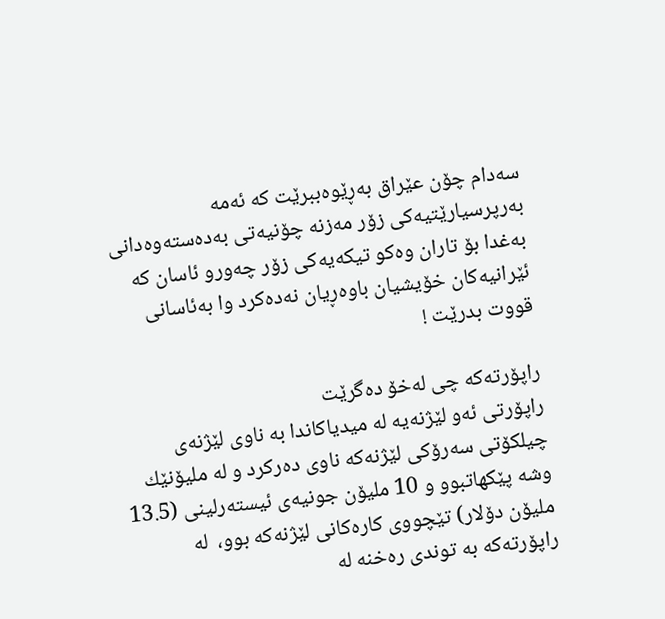سه‌دام چۆن عێراق به‌ڕێوه‌ببرێت كه‌ ئه‌مه‌ به‌رپرسیارێتیه‌كی زۆر مه‌زنه‌ چۆنیه‌تی به‌ده‌سته‌وه‌دانی به‌غدا بۆ تاران وه‌كو تیكه‌یه‌كی زۆر چه‌ورو ئاسان كه‌ ئێرانیه‌كان خۆیشیان باوه‌ڕیان نه‌ده‌كرد وا به‌ئاسانی قووت بدرێت !

راپۆرته‌كه‌ چی له‌خۆ ده‌گرێت
راپۆرتی ئه‌و لێژنه‌یه‌ له‌ میدیاكاندا به‌ ناوی لێژنه‌ی چیلكۆتی سه‌رۆكی لێژنه‌كه‌ ناوی ده‌ركرد و له‌ ملیۆنێك وشه‌ پێكهاتبوو و 10 ملیۆن جونیه‌ی ئیسته‌رلینی (13.5 ملیۆن دۆلار) تێچووی كاره‌كانی لێژنه‌كه‌ بوو،  له‌ راپۆرته‌كه‌ به‌ توندی ره‌خنه‌ له‌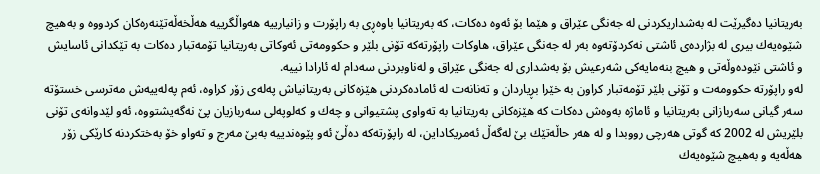به‌ریتانیا ده‌گیرێت له‌ به‌شداریكردنی له‌ جه‌نگی عێراق و هێما بۆ ئه‌وه‌ ده‌كات، كه‌ به‌ریتانیا باوه‌ڕی به‌ راپۆرت و زانیارییه‌ هه‌واڵگرییه‌ هه‌ڵخه‌ڵه‌تێنه‌ره‌كان كردووه‌ و به‌هیچ شێوه‌یه‌ك بیری له‌ بژارده‌ی ئاشتی نه‌كردۆته‌وه‌ به‌ر له‌ جه‌نگی عێراق، هاوكات راپۆرته‌كه‌ تۆنی بلێر و حكوومه‌تی ئه‌وكاتی به‌ریتانیا تۆمه‌تبار ده‌كات به‌ تێكدانی ئاسایش و ئاشتی نێوده‌وڵه‌تی و هیچ بنه‌مایه‌كی شه‌رعیش بۆ به‌شداری له‌ جه‌نگی عێراق و له‌ناوبردنی سه‌دام له‌ ئارادا نییه‌.
له‌و راپۆرته‌ حكوومه‌ت و تۆنی بلێر تۆمه‌تبار كراون به‌ خێرا بڕیاردان و ته‌نانه‌ت له‌ ئاماده‌كردنی هێزه‌كانی به‌ریتانیاش په‌له‌ی زۆر كراوه‌، ئه‌م په‌له‌ییه‌ش مه‌ترسی خستۆته‌ سه‌ر گیانی سه‌ربازانی به‌ریتانیا و ئاماژه‌ به‌وه‌ش ده‌كات كه‌ هێزه‌كانی به‌ریتانیا به‌ ته‌واوی پشتیوانی و چه‌ك و كه‌لوپه‌لی سه‌ربازیان پێ نه‌گه‌یشتووه‌، ئه‌و لێدوانه‌ی تۆنی بلێریش له‌ 2002 كه‌ گوتی هه‌رچی رووبدا و له‌ هه‌ر حاڵه‌تێك بێ له‌گه‌ڵ ئه‌مریكاداین، له‌ راپۆرته‌كه‌ ده‌ڵێ ئه‌و پێوه‌ندییه‌ به‌بێ مه‌رج و ته‌واو خۆ به‌ختكردنه‌ كارێكی زۆر هه‌ڵه‌یه‌ و به‌هیچ شێوه‌یه‌ك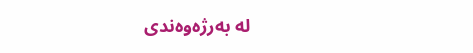له‌ به‌رژه‌وه‌ندی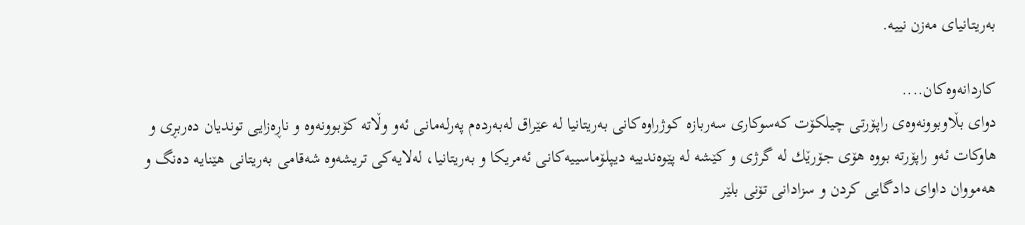به‌ریتانیای مه‌زن نییه‌.

كاردانه‌وه‌كان....
دوای بڵاوبوونه‌وه‌ی راپۆرتی چیلكۆت كه‌سوكاری سه‌ربازه‌ كوژراوه‌كانی به‌ریتانیا له‌ عێراق له‌به‌رده‌م په‌رله‌مانی ئه‌و وڵاته‌ كۆبوونه‌وه‌ و ناڕه‌زایی توندیان ده‌ربڕی و هاوكات ئه‌و راپۆرته‌ بووه‌ هۆی جۆرێك له‌ گرژی و كێشه‌ له‌ پێوه‌ندییه‌ دیپلۆماسییه‌كانی ئه‌مریكا و به‌ریتانیا، له‌لایه‌كی تریشه‌وه‌ شه‌قامی به‌ریتانی هێنایه‌ ده‌نگ و هه‌مووان داوای دادگایی كردن و سزادانی تۆنی بلێر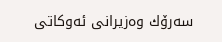سه‌رۆك وه‌زیرانی ئه‌وكاتی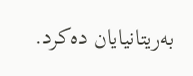به‌ریتانیایان ده‌كرد.